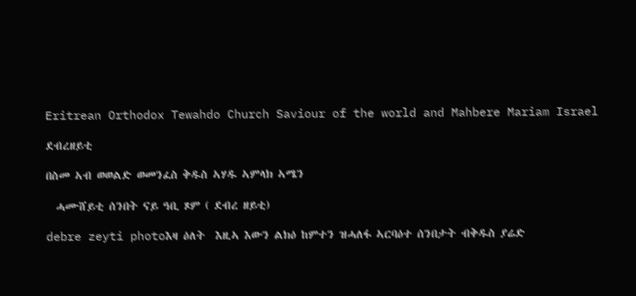Eritrean Orthodox Tewahdo Church Saviour of the world and Mahbere Mariam Israel

ደብረዘይቲ

በስመ ኣብ ወወልድ ወመንፈስ ቅዱስ ኣሃዱ ኣምላክ ኣሜን

  ሓሙሸይቲ ሰንበት ናይ ዓቢ ጾም ( ደብረ ዘይቲ)

debre zeyti photoእዛ ዕለት  እዚኣ እውን ልክዕ ከምተን ዝሓለፋ ኣርባዕተ ሰንበታት ብቅዱስ ያሬድ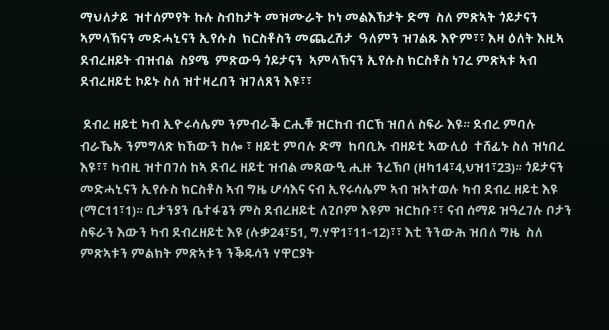ማህለታይ  ዝተሰምየት ኩሉ ስብከታት መዝሙራት ኮነ መልእኽታት ድማ  ስለ ምጽኣት ጎይታናን ኣምላኽናን መድሓኒናን ኢየሱስ  ክርስቶስን መጨረሽታ  ዓለምን ዝገልጹ እዮም፣፣ እዛ ዕለት እዚኣ ደብረዘይት ብዝብል  ስያሜ  ምጽውዓ ጎይታናን  ኣምላኽናን ኢየሱስ ክርስቶስ ነገረ ምጽኣቱ ኣብ ደብረዘይቲ ኮይኑ ስለ ዝተዛረበን ዝገለጸን እዩ፣፣

 ደብረ ዘይቲ ካብ ኢዮሩሳሌም ንምብራቕ ርሒቑ ዝርከብ ብርኽ ዝበለ ስፍራ እዩ። ደብረ ምባሉ ብራኼኡ ንምግላጽ ክኸውን ከሎ ፣ ዘይቲ ምባሉ ድማ  ከባቢኡ ብዘይቲ ኣውሊዕ  ተሸፊኑ ስለ ዝነበረ  እዩ፣፣ ካብዚ ዝተበገሰ ከኣ ደብረ ዘይቲ ዝብል መጸውዒ ሒዙ ንረኽቦ (ዘካ14፣4,ህዝ1፣23)። ጎይታናን መድሓኒናን ኢየሱስ ክርስቶስ ኣብ ግዜ ሆሳእና ናብ ኢየሩሳሌም ኣብ ዝኣተወሉ ካብ ደብረ ዘይቲ እዩ (ማር11፣1)። ቢታንያን ቤተፋጌን ምስ ደብረዘይቲ ለጊቦም እዩም ዝርከቡ፣፣ ናብ ሰማይ ዝዓረገሉ ቦታን ስፍራን እውን ካብ ደብረዘይቲ እዩ (ሉቃ24፣51, ግ.ሃዋ1፣11-12)፣፣ እቲ ንንውሕ ዝበለ ግዜ  ስለ ምጽኣቱን ምልክት ምጽኣቱን ንቕዱሳን ሃዋርያት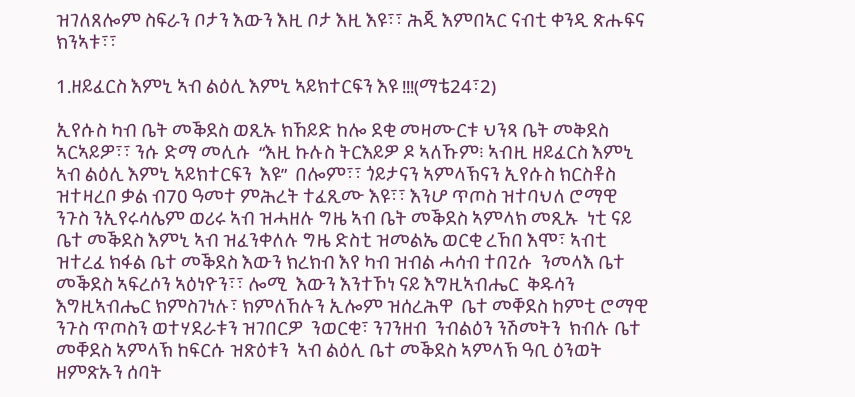ዝገለጸሎም ስፍራን ቦታን እውን እዚ ቦታ እዚ እዩ፣፣ ሕጂ እምበኣር ናብቲ ቀንዲ ጽሑፍና ክንኣቱ፣፣

1.ዘይፈርስ እምኒ ኣብ ልዕሊ እምኒ ኣይክተርፍን እዩ !!!(ማቴ24፣2)

ኢየሱስ ካብ ቤት መቕደስ ወጺኡ ክኸይድ ከሎ ደቂ መዛሙርቱ ህንጻ ቤት መቅደስ ኣርኣይዎ፣፣ ንሱ ድማ መሊሱ  “እዚ ኩሉስ ትርእይዎ ዶ ኣለኹም፧ ኣብዚ ዘይፈርስ እምኒ ኣብ ልዕሊ እምኒ ኣይክተርፍን  እዩ”  በሎም፣፣ ጎይታናን ኣምላኽናን ኢየሱስ ክርስቶስ  ዝተዛረቦ ቃል ብ70 ዓመተ ምሕረት ተፈጺሙ እዩ፣፣ እንሆ ጥጦስ ዝተባህለ ሮማዊ ንጉስ ንኢየሩሳሌም ወሪሩ ኣብ ዝሓዘሉ ግዜ ኣብ ቤት መቕደስ ኣምላክ መጺኡ  ነቲ ናይ ቤተ መቕደስ እምኒ ኣብ ዝፈንቀለሉ ግዜ ድስቲ ዝመልኤ ወርቂ ረኸበ እሞ፣ ኣብቲ ዝተረፈ ክፋል ቤተ መቕደስ እውን ክረክብ እየ ካብ ዝብል ሓሳብ ተበጊሱ  ንመላእ ቤተ መቕደስ ኣፍረሶን ኣዕነዮን፣፣ ሎሚ  እውን እንተኾነ ናይ እግዚኣብሔር  ቅዱሳን   እግዚኣብሔር ክምስገነሉ፣ ክምለኸሉን ኢሎም ዝሰረሕዋ  ቤተ መቐደስ ከምቲ ሮማዊ ንጉስ ጥጦስን ወተሃደራቱን ዝገበርዎ  ንወርቂ፣ ንገንዘብ  ንብልዕን ንሽመትን  ክብሉ ቤተ መቐደስ ኣምላኽ ከፍርሱ ዝጽዕቱን  ኣብ ልዕሊ ቤተ መቕደስ ኣምላኽ ዓቢ ዕንወት ዘምጽኡን ሰባት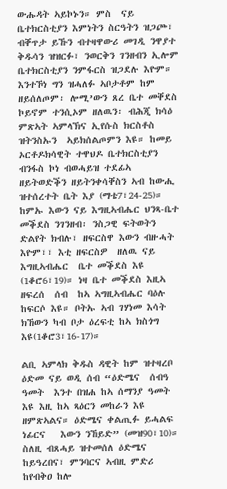ውሑዳት ኣይኮኑን። ምስ  ናይ ቤተክርስቲያን እምነትን ስርዓትን ዝጋጮ፣ ብቐጥታ ይኹን ብተዛዋውሪ መገዲ ንዋያተ ቅዱሳን ዝዝርፉ፣ ንወርቅን ገንዘብን ኢሎም ቤተክርስቲያን ንምፋርስ ዝጋደሉ እዮም። እንተኾነ ግን ዝሓለፉ ኣቦታቶም ከም ዘይሰለጦም፡ ሎሚ’ውን ጸረ ቤተ መቐደስ ኮይኖም ተንሲኦም ዘለዉን፡ ብሕጂ ክሳዕ ምጽኣት ኣምላኽና ኢየሱስ ክርስቶስ ዝትንስኡን  ኣይክሰልጦምን እዩ። ከመይ ኦርቶዶክሳዊት ተዋህዶ ቤተክርስቲያን ብንፋስ ኮነ ብወሓይዝ ተደፊኣ ዘይትወድቕን ዘይትንቀሳቐስን ኣብ ከውሒ ዝተሰረተት ቤት እያ (ማቴ7፣24-25)። ከምኡ እውን ናይ እግዚኣብሔር ህንጻ-ቤተ መቕደስ ንገንዘብ፡ ንስጋዊ ፍትወትን ድልየት ክብሉ፣ ዘፍርስዋ እውን ብዙሓት እዮም፣፣ እቲ ዘፍርስዎ  ዘለዉ ናይ እግዚኣብሔር  ቤተ መቕደስ እዩ (1ቆሮ6፣19)። ነዛ ቤተ መቕደስ እዚኣ ዘፍረሰ  ሰብ  ከኣ ኣግዚኣብሔር ባዕሉ ከፍርሶ እዩ። ቦትኡ ኣብ ገሃነመ እሳት ክኸውን ካብ ቦታ ዕረፍቲ ከኣ ክስጎግ እዩ(1ቆሮ3፣16-17)።

ልቢ ኣምላክ ቅዱስ ዳዊት ከም ዝተዛረቦ ዕድመ ናይ ወዲ ሰብ “ዕድሜና  ሰብዓ  ዓመት  እንተ በዝሐ ከኣ ሰማንያ ዓመት እዩ እዚ ከኣ ጻዕርን መከራን እዩ ዘምጽኣልና። ዕድሜና ቀልጢፉ ይሓልፍ ነፊርና   እውን ንኸይድ” (መዝ90፣10)። ስለዚ ብጸሓይ ዝተመሰለ ዕድሜና ከይዓረበና፣ ምንባርና ኣብዚ ምድሪ ከየብቅዐ ከሎ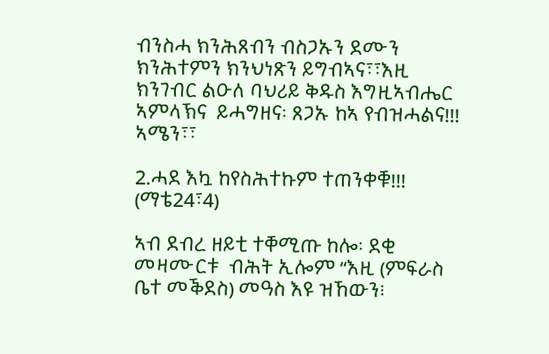ብንስሓ ክንሕጸብን ብስጋኡን ደሙን ክንሕተምን ክንህነጽን ይግብኣና፣፣እዚ ክንገብር ልዑለ ባህሪይ ቅዱስ እግዚኣብሔር ኣምላኽና  ይሓግዘና፡ ጸጋኡ ከኣ የብዝሓልና!!! ኣሜን፣፣

2.ሓደ እኳ ከየስሕተኩም ተጠንቀቑ!!! (ማቴ24፣4)

ኣብ ደብረ ዘይቲ ተቐሚጡ ከሎ፡ ደቂ መዛሙርቱ  ብሕት ኢሎም “እዚ (ምፍራስ ቤተ መቕደስ) መዓስ እዩ ዝኸውን፧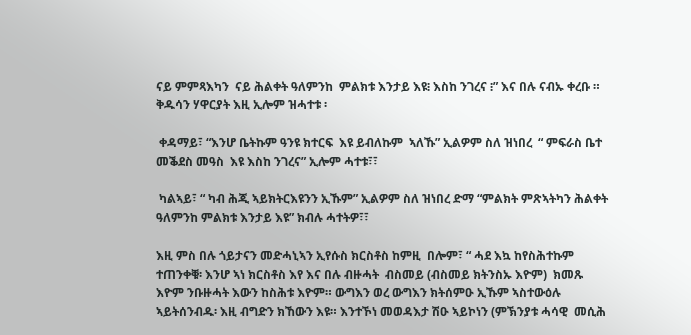ናይ ምምጻእካን  ናይ ሕልቀት ዓለምንከ  ምልክቱ እንታይ እዩ፧ እስከ ንገረና ፧” እና በሉ ናብኡ ቀረቡ ። ቅዱሳን ሃዋርያት እዚ ኢሎም ዝሓተቱ ፡

 ቀዳማይ፣ “እንሆ ቤትኩም ዓንዩ ክተርፍ  እዩ ይብለኩም  ኣለኹ” ኢልዎም ስለ ዝነበረ  “ ምፍራስ ቤተ  መቕደስ መዓስ  እዩ እስከ ንገረና” ኢሎም ሓተቱ፣፣

 ካልኣይ፣ “ ካብ ሕጂ ኣይክትርእዩንን ኢኹም” ኢልዎም ስለ ዝነበረ ድማ “ምልክት ምጽኣትካን ሕልቀት ዓለምንከ ምልክቱ እንታይ እዩ” ክብሉ ሓተትዎ፣፣

እዚ ምስ በሉ ጎይታናን መድሓኒኣን ኢየሱስ ክርስቶስ ከምዚ  በሎም፣ “ ሓደ እኳ ከየስሕተኩም ተጠንቀቑ፡ እንሆ ኣነ ክርስቶስ እየ እና በሉ ብዙሓት  ብስመይ (ብስመይ ክትንስኡ እዮም)  ክመጹ እዮም ንቡዙሓት እውን ከስሕቱ እዮም። ውግእን ወረ ውግእን ክትሰምዑ ኢኹም ኣስተውዕሉ ኣይትሰንብዱ፡ እዚ ብግድን ክኸውን እዩ። እንተኾነ መወዳእታ ሽዑ ኣይኮነን (ምኽንያቱ ሓሳዊ  መሲሕ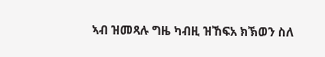ኣብ ዝመጻሉ ግዜ ካብዚ ዝኸፍአ ክኽወን ስለ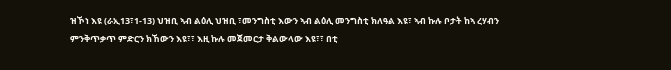ዝኾነ እዩ (ራኢ13፣1-13) ህዝቢ ኣብ ልዕሊ ህዝቢ ፣መንግስቲ እውን ኣብ ልዕሊ መንግስቲ ክለዓል እዩ፣ ኣብ ኩሉ ቦታት ከኣ ረሃብን ምንቅጥቃጥ ምድርን ክኸውን እዩ፣፣ እዚ ኩሉ መጀመርታ ቅልውላው እዩ፣፣ በቲ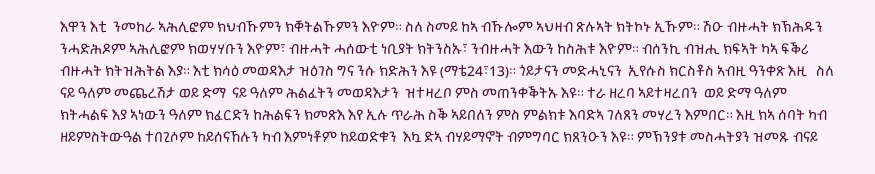እዋን እቲ  ንመከራ ኣሕሊፎም ክህብኹምን ክቐትልኹምን እዮም። ስለ ስመይ ከኣ ብኹሎም ኣህዛብ ጽሉኣት ክትኮኑ ኢኹም። ሽዑ ብዙሓት ክኽሕዱን ንሓድሕዶም ኣሕሊፎም ክወሃሃቡን እዮም፣ ብዙሓት ሓሰውቲ ነቢያት ክትንስኡ፣ ንብዙሓት እውን ከስሕቱ እዮም። ብሰንኪ ብዝሒ ክፍኣት ካኣ ፍቕሪ ብዙሓት ክትዝሕትል እያ። እቲ ክሳዕ መወዳእታ ዝዕገስ ግና ንሱ ክድሕን እዩ (ማቴ24፣13)። ጎይታናን መድሓኒናን  ኢየሱስ ክርስቶስ ኣብዚ ዓንቀጽ እዚ   ስለ ናይ ዓለም መጨረሽታ ወይ ድማ  ናይ ዓለም ሕልፈትን መወዳእታን  ዝተዛረቦ ምስ መጠንቀቕትኡ እዩ። ተራ ዘረባ ኣይተዛረበን  ወይ ድማ ዓለም ክትሓልፍ እያ ኣነውን ዓለም ክፈርድን ከሕልፍን ክመጽእ እየ ኢሉ ጥራሕ ስቕ ኣይበለን ምስ ምልክቱ እባድኣ ገለጸን መሃረን እምበር። እዚ ክኣ ሰባት ካብ ዘይምስትውዓል ተበጊሶም ከይሰናኸሉን ካብ እምነቶም ከይወድቁን  እኳ ድኣ ብሃይማኖት ብምግባር ክጸንዑን እዩ። ምኽንያቱ መስሓትያን ዝመጹ ብናይ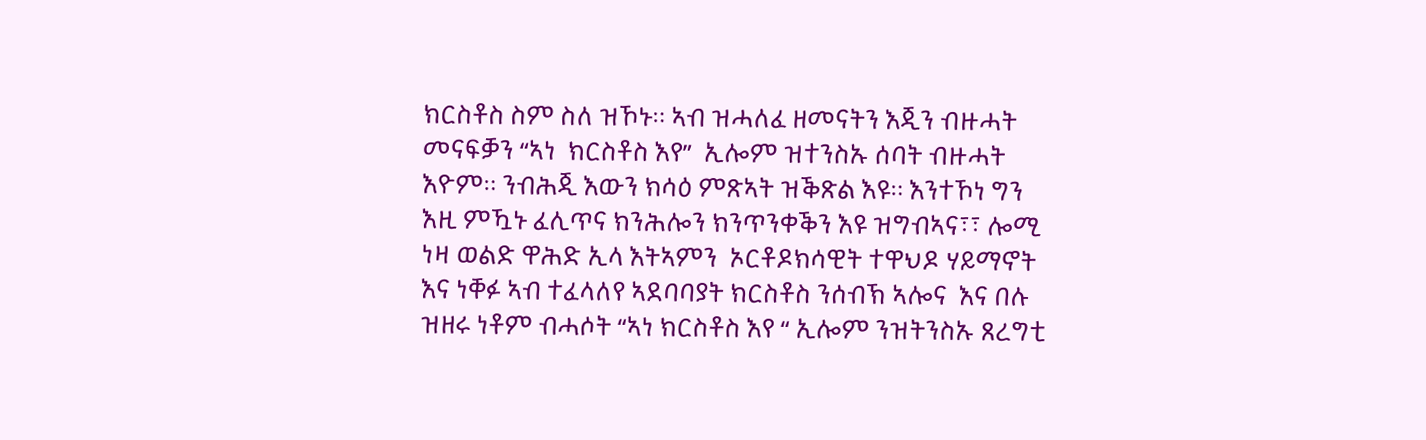ክርስቶስ ስም ስለ ዝኾኑ። ኣብ ዝሓለፈ ዘመናትን እጂን ብዙሓት መናፍቓን “ኣነ  ክርስቶስ እየ”  ኢሎም ዝተንስኡ ሰባት ብዙሓት እዮም። ንብሕጂ እውን ክሳዕ ምጽኣት ዝቕጽል እዩ። እንተኾነ ግን እዚ ምዃኑ ፈሊጥና ክንሕሎን ክንጥንቀቕን እዩ ዝግብኣና፣፣ ሎሚ ነዛ ወልድ ዋሕድ ኢላ እትኣምን  ኦርቶዶክሳዊት ተዋህዶ ሃይማኖት  እና ነቐፉ ኣብ ተፈላለየ ኣደባባያት ክርስቶስ ንሰብኽ ኣሎና  እና በሉ ዝዘሩ ነቶም ብሓሶት “ኣነ ክርስቶስ እየ “ ኢሎም ንዝትንስኡ ጸረግቲ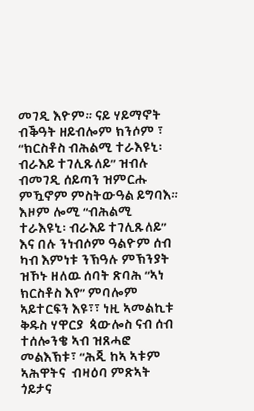መገዲ እዮም። ናይ ሃይማኖት ብቕዓት ዘይብሎም ክንሶም ፣ “ክርስቶስ ብሕልሚ ተራእዩኒ፡ ብራእይ ተገሊጹለይ” ዝብሉ ብመገዲ ሰይጣን ዝምርሑ ምዃኖም ምስትውዓል ይግባእ። እዞም ሎሚ “ብሕልሚ ተራእዩኒ፡ ብራእይ ተገሊጹለይ” እና በሉ ንነብሶም ዓልዮም ሰብ ካብ እምነቱ ንኽዓሉ ምኽንያት ዝኾኑ ዘለዉ ሰባት ጽባሕ “ኣነ ክርስቶስ እየ” ምባሎም  ኣይተርፍን እዩ፣፣ ነዚ ኣመልኪቱ ቅዱስ ሃዋርያ  ጳውሎስ ናብ ሰብ ተሰሎንቄ ኣብ ዝጸሓፎ መልእኽቱ፣ “ሕጂ ከኣ ኣቱም ኣሕዋትና  ብዛዕባ ምጽኣት ጎይታና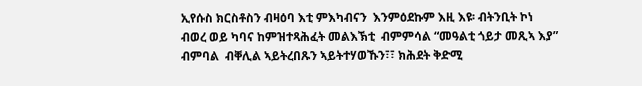ኢየሱስ ክርስቶስን ብዛዕባ እቲ ምእካብናን  እንምዕደኩም እዚ እዩ፡ ብትንቢት ኮነ ብወረ ወይ ካባና ከምዝተጻሕፈት መልእኽቲ  ብምምሳል “መዓልቲ ጎይታ መጺኣ እያ” ብምባል  ብቐሊል ኣይትረበጹን ኣይትተሃወኹን፣፣ ክሕደት ቅድሚ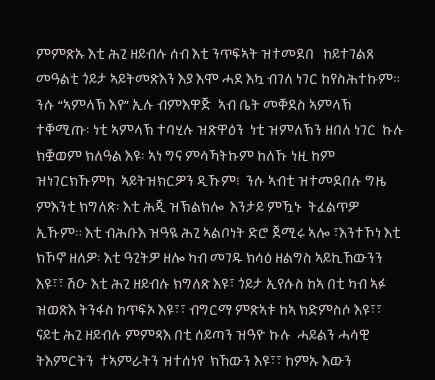ምምጽኡ እቲ ሕጊ ዘይብሉ ሰብ እቲ ንጥፍኣት ዝተመደበ   ከይተገልጸ መዓልቲ ጎይታ ኣይትመጽእን እያ እሞ ሓደ እኳ ብገለ ነገር ከየስሕተኩም። ንሱ “ኣምላኽ እየ” ኢሉ ብምእዋጅ  ኣብ ቤት መቐደስ ኣምላኽ ተቐሚጡ፡ ነቲ ኣምላኽ ተባሂሉ ዝጽዋዕን  ነቲ ዝምለኽን ዘበለ ነገር  ኩሉ ክቛወም ክለዓል እዩ፡ ኣነ ግና ምሳኻትኩም ከለኹ ነዚ ከም ዝነገርክኹምከ  ኣይትዝክርዎን ዲኹም፧  ንሱ ኣብቲ ዝተመደበሉ ግዜ ምእንቲ ክግለጽ፡ እቲ ሕጂ ዝኽልክሎ  እንታይ ምዃኑ  ትፈልጥዎ ኢኹም። እቲ ብሕቡእ ዝዓዪ ሕጊ ኣልቦነት ድሮ ጀሚሩ ኣሎ ፣እንተኾነ እቲ ክኾኖ ዘለዎ፡ እቲ ዓጊትዎ ዘሎ ካብ መገዱ ክሳዕ ዘልግስ ኣይኪኸውንን እዩ፣፣ ሽዑ እቲ ሕጊ ዘይብሉ ክግለጽ እዩ፣ ጎይታ ኢየሱስ ከኣ በቲ ካብ ኣፉ ዝወጽእ ትንፋስ ከጥፍኦ እዩ፣፣ ብግርማ ምጽኣቱ ከኣ ክድምስሶ እዩ፣፣ ናይቲ ሕጊ ዘይብሉ ምምጻእ በቲ ሰይጣን ዝዓዮ ኩሉ  ሓይልን ሓሳዊ ትእምርትን  ተኣምራትን ዝተሰነየ  ክኸውን እዩ፣፣ ከምኡ እውን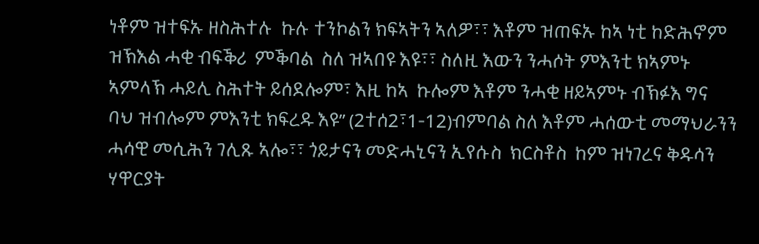ነቶም ዝተፍኡ ዘስሕተሉ  ኩሉ ተንኮልን ክፍኣትን ኣለዎ፣፣ እቶም ዝጠፍኡ ከኣ ነቲ ከድሕኖም ዝኽእል ሓቂ ብፍቕሪ  ምቕባል  ስለ ዝኣበዩ እዩ፣፣ ስለዚ እውን ንሓሶት ምእንቲ ክኣምኑ ኣምላኽ ሓይሊ ስሕተት ይሰደሎም፣ እዚ ከኣ  ኩሎም እቶም ንሓቂ ዘይኣምኑ ብኽፉእ ግና ባህ ዝብሎም ምእንቲ ክፍረዱ እዩ” (2ተሰ2፣1-12)ብምባል ስለ እቶም ሓሰውቲ መማህራንን ሓሳዊ መሲሕን ገሊጹ ኣሎ፣፣ ጎይታናን መድሓኒናን ኢየሱስ  ክርስቶስ  ከም ዝነገረና ቅዱሳን ሃዋርያት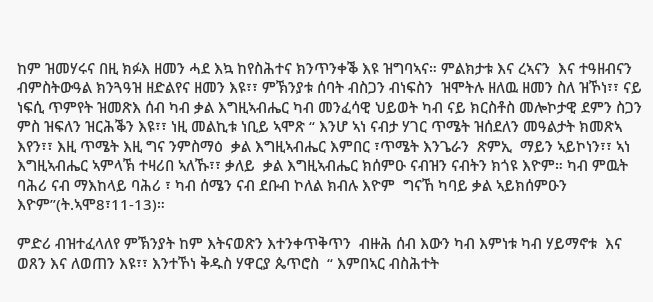ከም ዝመሃሩና በዚ ክፉእ ዘመን ሓደ እኳ ከየስሕተና ክንጥንቀቕ እዩ ዝግባኣና። ምልክታቱ እና ረኣናን  እና ተዓዘብናን ብምስትውዓል ክንጓዓዝ ዘድልየና ዘመን እዩ፣፣ ምኽንያቱ ሰባት ብስጋን ብነፍስን  ዝሞትሉ ዘለዉ ዘመን ስለ ዝኾነ፣፣ ናይ ነፍሲ ጥምየት ዝመጽእ ሰብ ካብ ቃል እግዚኣብሔር ካብ መንፈሳዊ ህይወት ካብ ናይ ክርስቶስ መሎኮታዊ ደምን ስጋን ምስ ዝፍለን ዝርሕቕን እዩ፣፣ ነዚ መልኪቱ ነቢይ ኣሞጽ “ እንሆ ኣነ ናብታ ሃገር ጥሜት ዝሰደለን መዓልታት ክመጽኣ እየን፣፣ እዚ ጥሜት እዚ ግና ንምስማዕ  ቃል እግዚኣብሔር እምበር ፣ጥሜት እንጌራን  ጽምኢ  ማይን ኣይኮነን፣፣ ኣነ እግዚኣብሔር ኣምላኽ ተዛሪበ ኣለኹ፣፣ ቃለይ  ቃል እግዚኣብሔር ክሰምዑ ናብዝን ናብትን ክጎዩ እዮም። ካብ ምዉት ባሕሪ ናብ ማእከላይ ባሕሪ ፣ ካብ ሰሜን ናብ ደቡብ ኮለል ክብሉ እዮም  ግናኸ ካባይ ቃል ኣይክሰምዑን እዮም”(ት.ኣሞ8፣11-13)።

ምድሪ ብዝተፈላለየ ምኽንያት ከም እትናወጽን እተንቀጥቅጥን  ብዙሕ ሰብ እውን ካብ እምነቱ ካብ ሃይማኖቱ  እና ወጸን እና ለወጠን እዩ፣፣ እንተኾነ ቅዱስ ሃዋርያ ጴጥሮስ  “ እምበኣር ብስሕተት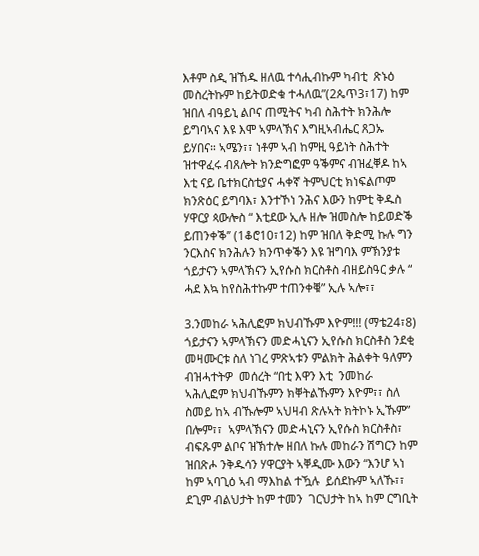እቶም ስዲ ዝኸዱ ዘለዉ ተሳሒብኩም ካብቲ  ጽኑዕ መስረትኩም ከይትወድቁ ተሓለዉ”(2ጴጥ3፣17) ከም ዝበለ ብዓይኒ ልቦና ጠሚትና ካብ ስሕተት ክንሕሎ ይግባኣና እዩ እሞ ኣምላኽና እግዚኣብሔር ጸጋኡ  ይሃበና። ኣሜን፣፣ ነቶም ኣብ ከምዚ ዓይነት ስሕተት ዝተዋፈሩ ብጸሎት ክንድግፎም ዓቕምና ብዝፈቐዶ ከኣ እቲ ናይ ቤተክርስቲያና ሓቀኛ ትምህርቲ ክነፍልጦም ክንጽዕር ይግባእ፣ እንተኾነ ንሕና እውን ከምቲ ቅዱስ ሃዋርያ ጳውሎስ “ እቲደው ኢሉ ዘሎ ዝመስሎ ከይወድቕ ይጠንቀቕ’’ (1ቆሮ10፣12) ከም ዝበለ ቅድሚ ኩሉ ግን ንርእስና ክንሕሉን ክንጥቀቕን እዩ ዝግባእ ምኽንያቱ ጎይታናን ኣምላኽናን ኢየሱስ ክርስቶስ ብዘይስዓር ቃሉ “ ሓደ እኳ ከየስሕተኩም ተጠንቀቑ” ኢሉ ኣሎ፣፣

3.ንመከራ ኣሕሊፎም ክህብኹም እዮም!!! (ማቴ24፣8)  ጎይታናን ኣምላኽናን መድሓኒናን ኢየሱስ ክርስቶስ ንደቂ መዛሙርቱ ስለ ነገረ ምጽኣቱን ምልክት ሕልቀት ዓለምን ብዝሓተትዎ  መሰረት “በቲ እዋን እቲ  ንመከራ ኣሕሊፎም ክህብኹምን ክቐትልኹምን እዮም፣፣ ስለ ስመይ ከኣ ብኹሎም ኣህዛብ ጽሉኣት ክትኮኑ ኢኹም” በሎም፣፣  ኣምላኽናን መድሓኒናን ኢየሱስ ክርስቶስ፣ ብፍጹም ልቦና ዝኽተሎ ዘበለ ኩሉ መከራን ሽግርን ከም ዝበጽሖ ንቅዱሳን ሃዋርያት ኣቐዲሙ እውን “እንሆ ኣነ ከም ኣባጊዕ ኣብ ማእከል ተዃሉ  ይሰደኩም ኣለኹ፣፣ ደጊም ብልህታት ከም ተመን  ገርህታት ከኣ ከም ርግቢት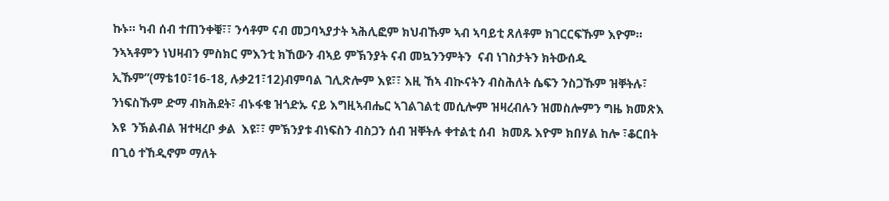ኩኑ። ካብ ሰብ ተጠንቀቑ፣፣ ንሳቶም ናብ መጋባኣያታት ኣሕሊፎም ክህብኹም ኣብ ኣባይቲ ጸለቶም ክገርርፍኹም እዮም። ንኣኣቶምን ነህዛብን ምስክር ምእንቲ ክኸውን ብኣይ ምኽንያት ናብ መኳንንምትን  ናብ ነገስታትን ክትውሰዱ ኢኹም”(ማቴ10፣16-18, ሉቃ21፣12)ብምባል ገሊጽሎም እዩ፣፣ እዚ ኸኣ ብኲናትን ብስሕለት ሴፍን ንስጋኹም ዝቐትሉ፣ ንነፍስኹም ድማ ብክሕደት፣ ብኑፋቄ ዝጎድኡ ናይ እግዚኣብሔር ኣገልገልቲ መሲሎም ዝዛረብሉን ዝመስሎምን ግዜ ክመጽእ እዩ  ንኽልብል ዝተዛረቦ ቃል  እዩ፣፣ ምኽንያቱ ብነፍስን ብስጋን ሰብ ዝቐትሉ ቀተልቲ ሰብ  ክመጹ እዮም ክበሃል ከሎ ፣ቆርበት በጊዕ ተኸዲኖም ማለት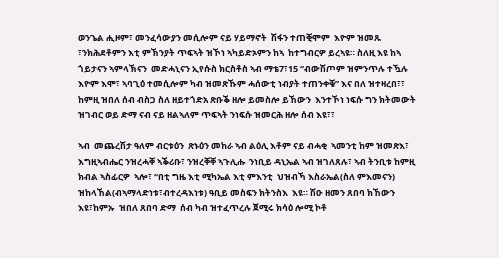ወንጌል ሒዞም፣ መንፈሳውያን መሲሎም ናይ ሃይማኖት  ሽፋን ተጠቒሞም  እዮም ዝመጹ ፣ንክሕደቶምን እቲ ምኽንያት ጥፍኣት ዝኾነ ኣካይድኦምን ከኣ  ከተግብርዎ ይረኣዩ። ስለዚ እዩ ከኣ ጎይታናን ኣምላኽናን  መድሓኒናን ኢየሱስ ክርስቶስ ኣብ ማቴ7፣15 “ብውሽጦም ዝምንጥሉ ተዃሉ እዮም እሞ፣ ኣባጊዕ ተመሲሎም ካብ ዝመጽኹም ሓሰውቲ ነብያት ተጠንቀቑ” እና በለ ዝተዛረበ፣፣ ከምዚ ዝበለ ሰብ ብስጋ ስለ ዘይተጎድአ ጽቡቕ ዘሎ ይመስሎ ይኸውን  እንተኾነ ነፍሱ ግን ክትመውት ዝገብር ወይ ድማ ናብ ናይ ዘልኣለም ጥፍኣት ንነፍሱ ዝመርሕ ዘሎ ሰብ እዩ፣፣

ኣብ  መጨረሽታ ዓለም ብርቱዕን  ጽኑዕን መከራ ኣብ ልዕሊ እቶም ናይ ብሓቂ  ኣመንቲ ከም ዝመጽእ፣ እግዚኣብሔር ንዝረሓቐ ኣቕሪቡ፣ ንዝረቐቐ ኣጉሊሑ  ንነቢይ ዳኒኤል ኣብ ዝገለጸሉ፣ ኣብ ትንቢቱ ከምዚ ክብል ኣስፊርዎ  ኣሎ፣ “በቲ ግዜ እቲ ሚካኤል እቲ ምእንቲ  ህዝብኻ እስራኤል(ስለ ምእመናን) ዝከላኸል(ብኣማላድነቱ፣ብተረዳእነቱ) ዓቢይ መስፍን ክትንስእ  እዩ። ሽዑ ዘመን ጸበባ ክኸውን እዩ፣ከምኡ  ዝበለ ጸበባ ድማ  ሰብ ካብ ዝተፈጥረሉ ጀሚሩ ክሳዕ ሎሚ ኮቶ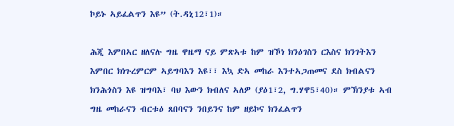ኮይኑ ኣይፈልጥን እዩ” (ት.ዳኒ12፣1)።

ሕጂ እምበኣር ዘለናሉ ግዜ ዋዜማ ናይ ምጽኣቱ ከም ዝኾነ ክንዕገስን ርእስና ክንገትእን እምበር ክነጉረምርም ኣይግባእን እዩ፣፣ እኳ ድኣ መከራ እንተኣጋጠመና ደስ ክብልናን ክንሕጎስን እዩ ዝግባእ፣ ባህ እውን ክብለና ኣለዎ (ያዕ1፣2, ግ.ሃዋ5፣40)። ምኽንያቱ ኣብ ግዜ መከራናን ብርቱዕ ጸበባናን ንበይንና ከም ዘይኮና ክንፈልጥን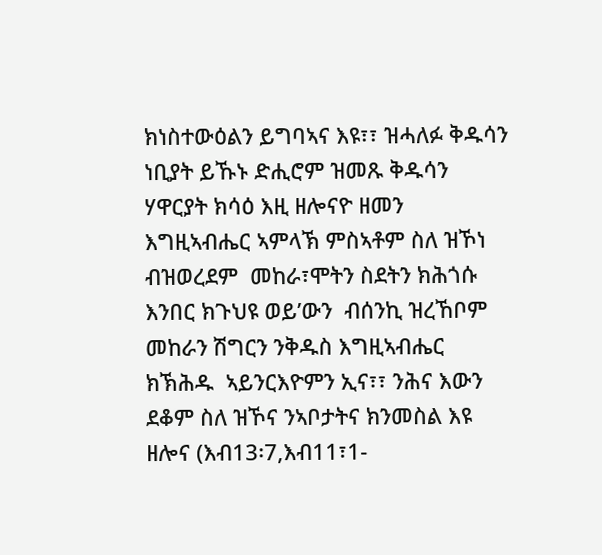ክነስተውዕልን ይግባኣና እዩ፣፣ ዝሓለፉ ቅዱሳን ነቢያት ይኹኑ ድሒሮም ዝመጹ ቅዱሳን ሃዋርያት ክሳዕ እዚ ዘሎናዮ ዘመን እግዚኣብሔር ኣምላኽ ምስኣቶም ስለ ዝኾነ ብዝወረደም  መከራ፣ሞትን ስደትን ክሕጎሱ እንበር ክጉህዩ ወይ’ውን  ብሰንኪ ዝረኸቦም መከራን ሽግርን ንቅዱስ እግዚኣብሔር ክኽሕዱ  ኣይንርእዮምን ኢና፣፣ ንሕና እውን ደቆም ስለ ዝኾና ንኣቦታትና ክንመስል እዩ ዘሎና (እብ13፡7,እብ11፣1-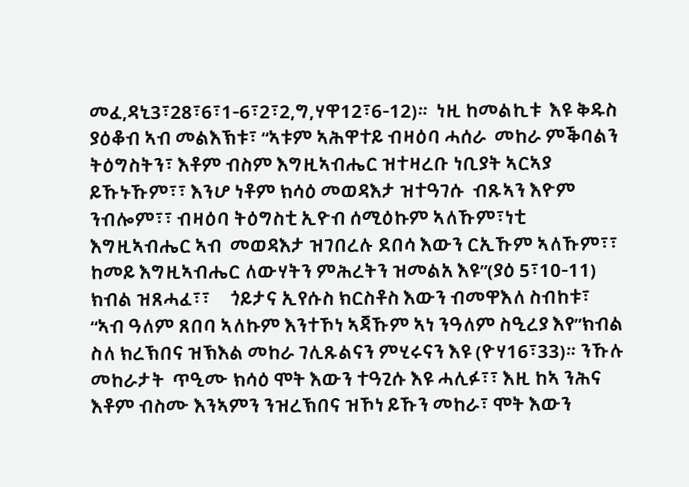መፈ,ዳኒ3፣28፣6፣1-6፣2፣2,ግ,ሃዋ12፣6-12)።  ነዚ ከመልኪቱ  እዩ ቅዱስ ያዕቆብ ኣብ መልእኽቱ፣ “ኣቱም ኣሕዋተይ ብዛዕባ ሓሰራ  መከራ ምቕባልን ትዕግስትን፣ እቶም ብስም እግዚኣብሔር ዝተዛረቡ ነቢያት ኣርኣያ  ይኹኑኹም፣፣ እንሆ ነቶም ክሳዕ መወዳእታ ዝተዓገሱ  ብጹኣን እዮም ንብሎም፣፣ ብዛዕባ ትዕግስቲ ኢዮብ ሰሚዕኩም ኣለኹም፣ነቲ እግዚኣብሔር ኣብ  መወዳእታ ዝገበረሉ ደበሳ እውን ርኢኹም ኣለኹም፣፣ ከመይ እግዚኣብሔር ለውሃትን ምሕረትን ዝመልአ እዩ”(ያዕ 5፣10-11) ክብል ዝጸሓፈ፣፣     ጎይታና ኢየሱስ ክርስቶስ እውን ብመዋእለ ስብከቱ፣ “ኣብ ዓለም ጸበባ ኣለኩም እንተኾነ ኣጃኹም ኣነ ንዓለም ስዒረያ እየ”ክብል ስለ ክረኽበና ዝኽእል መከራ ገሊጹልናን ምሂሩናን እዩ (ዮሃ16፣33)። ንኹሉ መከራታት  ጥዒሙ ክሳዕ ሞት እውን ተዓጊሱ እዩ ሓሊፉ፣፣ እዚ ከኣ ንሕና እቶም ብስሙ እንኣምን ንዝረኽበና ዝኾነ ይኹን መከራ፣ ሞት እውን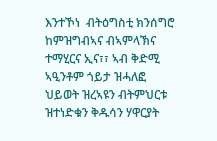እንተኾነ  ብትዕግስቲ ክንሰግሮ ከምዝግብኣና ብኣምላኽና ተማሂርና ኢና፣፣ ኣብ ቅድሚ ኣዒንቶም ጎይታ ዝሓለፎ ህይወት ዝረኣዩን ብትምህርቱ ዝተነድቁን ቅዱሳን ሃዋርያት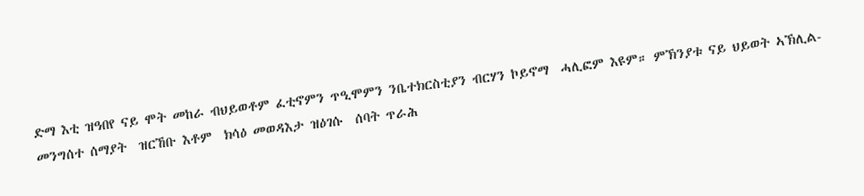ድማ እቲ ዝዓበየ ናይ ሞት መከራ ብህይወቶም ፈቲኖምን ጥዒሞምን ንቤተክርስቲያን ብርሃን ኮይኖማ  ሓሊፎም እዩም። ምኽንያቱ ናይ ህይወት ኣኽሊል-መንግሰተ ሰማያት  ዝርኸቡ እቶም  ክሳዕ መወዳእታ ዝዕገሱ  ሰባት ጥራሕ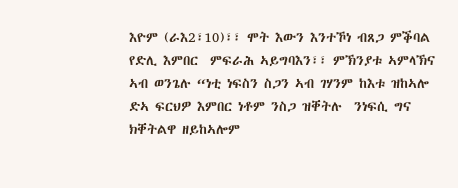እዮም (ራእ2፣10)፣፣ ሞት እውን እንተኾነ ብጸጋ ምቕባል የድሊ እምበር  ምፍራሕ ኣይግባእን፣፣ ምኽንያቱ ኣምላኽና ኣብ ወንጌሉ “ነቲ ነፍስን ስጋን ኣብ ገሃንም ከእቱ ዝከኣሎ ድኣ ፍርህዎ እምበር ነቶም ንስጋ ዝቐትሉ  ንነፍሲ ግና ክቐትልዋ ዘይከኣሎም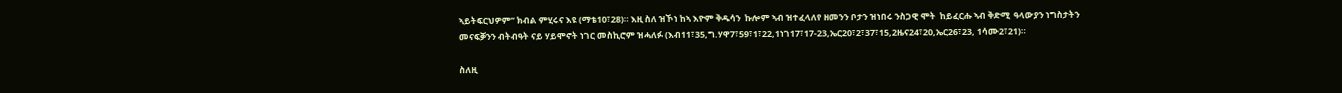ኣይትፍርህዎም’’ ክብል ምሂሩና እዩ (ማቴ10፣28)። እዚ ስለ ዝኾነ ከኣ እዮም ቅዱሳን  ኩሎም ኣብ ዝተፈላለየ ዘመንን ቦታን ዝነበሩ ንስጋዊ ሞት  ከይፈርሑ ኣብ ቅድሚ  ዓላውያን ነግስታትን መናፍቓንን ብትብዓት ናይ ሃይሞኖት ነገር መስኪሮም ዝሓለፉ (እብ11፣35,ግ.ሃዋ7፣59፣1፣22,1ነገ17፣17-23,ኤር20፣2፣37፣15,2ዜና24፣20,ኤር26፣23, 1ሳሙ2፣21)።

ስለዚ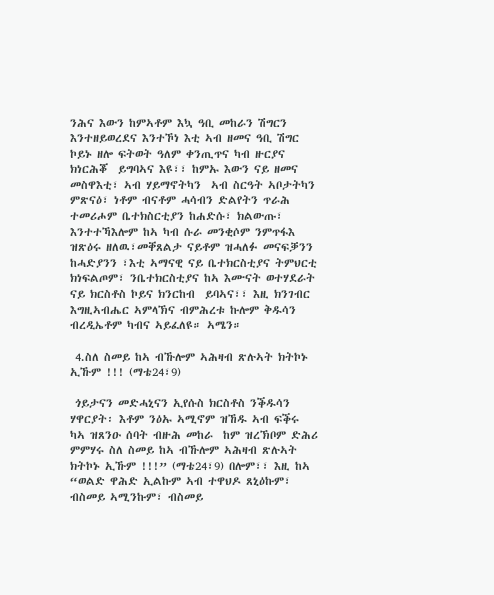ንሕና እውን ከምኣቶም እኳ ዓቢ መከራን ሽግርን እንተዘይወረደና እንተኾነ እቲ ኣብ ዘመና ዓቢ ሽግር ኮይኑ ዘሎ ፍትወት ዓለም ቀንጢጥና ካብ ዙርያና ክነርሕቖ  ይግባኣና እዩ፣፣ ከምኡ እውን ናይ ዘመና መስዋእቲ፣ ኣብ ሃይማኖትካን  ኣብ ስርዓት ኣቦታትካን ምጽናዕ፣ ነቶም ብናቶም ሓሳብን ድልየትን ጥራሕ ተመሪሖም ቤተክስርቲያን ከሐድሱ፣ ክልውጡ፣ እንተተኻእሎም ከኣ ካብ ሱራ መንቂሶም ንምጥፋእ ዝጽዕሩ ዘለዉ፣መቐጸልታ ናይቶም ዝሓለፉ መናፍቓንን ከሓድያንን ፣እቲ ኣማናዊ ናይ ቤተክርስቲያና ትምህርቲ ክነፍልጦም፣ ንቤተክርስቲያና ከኣ እሙናት ወተሃደራት ናይ ክርስቶስ ኮይና ክንርከብ  ይባኣና፣፣ እዚ ክንገብር እግዚኣብሔር ኣምላኽና ብምሕረቱ ኩሎም ቅዱሳን ብረዲኤቶም ካብና ኣይፈለዩ። ኣሜን።

 4.ስለ ስመይ ከኣ ብኹሎም ኣሕዛብ ጽሉኣት ክትኮኑ ኢኹም !!! (ማቴ24፣9)

 ጎይታናን መድሓኒናን ኢየሱስ ክርስቶስ ንቕዱሳን ሃዋርያት፡ እቶም ንዕኡ ኣሚኖም ዝኸዱ ኣብ ፍቕሩ ካኣ ዝጸንዑ ሰባት ብዙሕ መከራ  ከም ዝረኽቦም ድሕሪ ምምሃሩ ስለ ስመይ ከኣ ብኹሎም ኣሕዛብ ጽሉኣት ክትኮኑ ኢኹም !!!” (ማቴ24፣9) በሎም፣፣ እዚ ከኣ  “ወልድ ዋሕድ ኢልኩም ኣብ ተዋህዶ ጸኒዕኩም፣ ብስመይ ኣሚንኩም፣ ብስመይ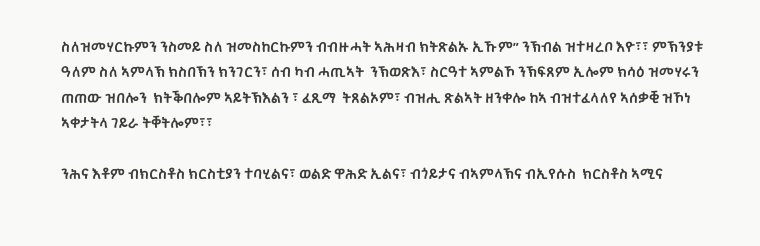ስለዝመሃርኩምን ንስመይ ስለ ዝመስከርኩምን ብብዙሓት ኣሕዛብ ክትጽልኡ ኢኹም” ንኽብል ዝተዛረቦ እዮ፣፣ ምኽንያቱ ዓለም ስለ ኣምላኽ ክስበኽን ክንገርን፣ ሰብ ካብ ሓጢኣት  ንኽወጽእ፣ ስርዓተ ኣምልኾ ንኽፍጸም ኢሎም ክሳዕ ዝመሃሩን ጠጠው ዝበሎን  ክትቕበሎም ኣይትኽእልን ፣ ፈጺማ  ትጸልኦም፣ ብዝሒ ጽልኣት ዘንቀሎ ከኣ ብዝተፈላለየ ኣሰቃቒ ዝኾነ ኣቀታትላ ገይራ ትቐትሎም፣፣

ንሕና እቶም ብክርስቶስ ክርስቲያን ተባሂልና፣ ወልድ ዋሕድ ኢልና፣ ብጎይታና ብኣምላኽና ብኢየሱስ  ክርስቶስ ኣሚና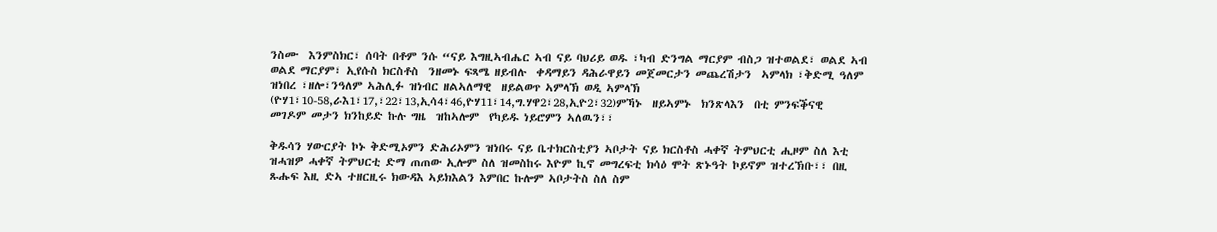ንስሙ  እንምስክር፣ ሰባት በቶም ንሱ “ናይ እግዚኣብሔር ኣብ ናይ ባህሪይ ወዱ ፣ካብ ድንግል ማርያም ብስጋ ዝተወልደ፣ ወልደ ኣብ  ወልደ ማርያም፣ ኢየሱስ ክርስቶስ  ንዘመኑ ፍጻሜ ዘይብሉ  ቀዳማይን ዳሕራዋይን መጀመርታን መጨረሽታን  ኣምላክ ፣ቅድሚ ዓለም ዝነበረ ፣ዘሎ፣ንዓለም ኣሕሊፉ ዝነብር ዘልኣለማዊ  ዘይልወጥ ኣምላኽ ወዲ ኣምላኽ (ዮሃ1፣10-58,ራእ1፣17,፣22፣13,ኢሳ4፣46,ዮሃ11፣14,ግ.ሃዋ2፣28,ኢዮ2፣32)ምኻኑ  ዘይኣምኑ  ክንጽላእን  በቲ ምንፍቕናዊ  መገዶም መታን ክንከይድ ኩሉ ግዜ  ዝከኣሎም  የካይዱ ነይሮምን ኣለዉን፣፣

ቅዱሳን ሃውርያት ኮኑ ቅድሚኦምን ድሕሪኦምን ዝነበሩ ናይ ቤተክርስቲያን ኣቦታት ናይ ክርስቶስ ሓቀኛ ትምህርቲ ሒዞም ስለ እቲ ዝሓዝዎ ሓቀኛ ትምህርቲ ድማ ጠጠው ኢሎም ስለ ዝመስከሩ እዮም ኪኖ መግረፍቲ ክሳዕ ሞት ጽኑዓት ኮይኖም ዝተረኽቡ፣፣ በዚ  ጹሑፍ እዚ ድኣ ተዘርዚሩ ክውዳእ ኣይክእልን እምበር ኩሎም ኣቦታትስ ስለ ስም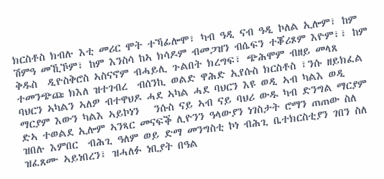ክርስቶስ ክብሉ እቲ መሪር ሞት ተኻፊሎሞ፣ ካብ ዓዲ ናብ ዓዲ ኮለል ኢሎም፣ ከም ሽምዓ መኺኾም፣ ከም እንስሳ ከኣ ክሳዶም ብመጋዝን ብሴፍን ተቖሪጾም እዮም፣፣ ከም ቅዱስ  ዲዮስቅሮስ ኣስናኖም ብሓይሊ ጉልበት ክረግፍ፣ ጭሕሞም ብዘይ መላጸ ተመንጭጩ ክእለ ዝተገብረ  ብሰንኪ ወልድ ዋሕድ ኢየሱስ ክርስቶስ ፣ንሱ ዘይክፈል ባህርን ኣካልን ኣለዎ ብተዋህዶ ሓደ ኣካል ሓደ ባህርን እዩ ወዲ ኣብ ካልእ ወዲ ማርያም እውን ካልእ ኣይኮነን   ንሱስ ናይ ኣብ ናይ ባህሪ ውዱ ካብ ድንግል ማርያም  ድኣ ተወልደ ኢሎም ኣንጻር መናፍቕ ሊዮንን ዓላውያን ነገስታት ሮማን ጠጠው ስለ ዝበሉ እምበር  ብሕጊ ዓለም ወይ ድማ መንግስቲ ኮነ ብሕጊ ቤተክርስቲያን ገበን ስለ ዝፈጸሙ ኣይነበረን፣ ዝሓለፉ ነቢያት በዓል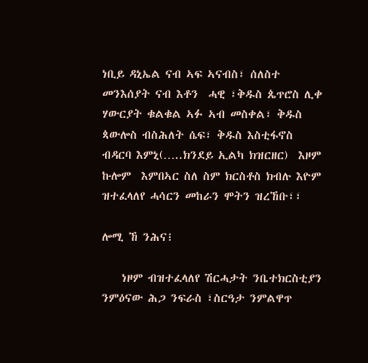ነቢይ ዳኒኤል ናብ ኣፍ ኣናብስ፣ ሰለስተ መንእሰያት ናብ እቶን  ሓዊ ፣ቅዱስ ጴጥሮስ ሊቀ ሃውርያት ቁልቁል ኣፉ ኣብ መስቀል፣ ቅዱስ ጳውሎስ ብስሕለት ሴፍ፣ ቅዱስ እስቲፋኖስ ብዳርባ እምኒ(…..ክንደይ ኢልካ ክዝርዘር)  እዞም ኩሎም  እምበኣር ስለ ስም ክርስቶስ ክብሉ እዮም ዝተፈላለየ ሓሳርን መከራን ሞትን ዝረኸቡ፣፣

ሎሚ ኸ ንሕና፧

    ነዞም ብዝተፈላለየ ሽርሓታት ንቤተክርስቲያን ንምዕናው ሕጋ ንፍራስ ፣ስርዓታ ንምልዋጥ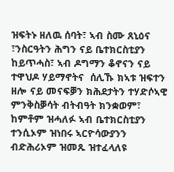ዝፍትኑ ዘለዉ ሰባት፣ ኣብ ስሙ ጸኒዕና ፣ንስርዓትን ሕግን ናይ ቤተክርስቲያን ከይጥሓስ፣ ኣብ ዶግማን ቆኖናን ናይ ተዋህዶ ሃይማኖትና  ሰሊኹ ክኣቱ ዝፍተን ዘሎ ናይ መናፍቓን ክሕደታትን ተሃድሶኣዊ ምንቅስቓሳት ብትብዓት ክንቋወም፣ ከምቶም ዝሓለፉ ኣብ ቤተክርስቲያን ተንሲኦም ዝነበሩ ኣርዮሳውያንን ብድሕሪኦም ዝመጹ ዝተፈላለዩ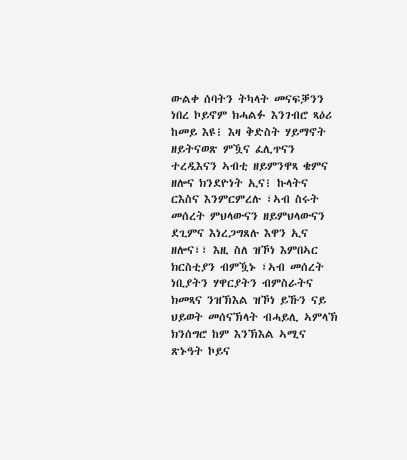ውልቀ ሰባትን ትካላት መናፍቓንን  ነበረ ኮይኖም ክሓልፉ እንገብሮ ጻዕሪ ከመይ እዩ፧ እዛ ቅድስት ሃይማኖት  ዘይትናወጽ ምዃና ፈሊጥናን ተረዲእናን ኣብቲ ዘይምንዋጻ ቄምና ዘሎና ክንደዮነት ኢና፧ ኩላትና ርእስና እንምርምረሉ ፣ኣብ ስሩት መሰረት ምህላውናን ዘይምህላውናን ደጊምና እነረጋግጸሉ እዋን ኢና ዘሎና፣፣ እዚ ስለ ዝኾነ እምበኣር ክርስቲያን ብምዃኑ ፣ኣብ መሰረት ነቢያትን ሃዋርያትን ብምስራትና  ክመጻና ንዝኽእል ዝኾነ ይኹን ናይ ህይወት መሰናኽላት ብሓይሊ ኣምላኽ ክንሰግሮ ከም እንኽእል ኣሚና ጽኑዓት ኮይና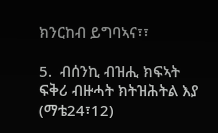ክንርከብ ይግባኣና፣፣

5.  ብሰንኪ ብዝሒ ክፍኣት ፍቅሪ ብዙሓት ክትዝሕትል እያ (ማቴ24፣12)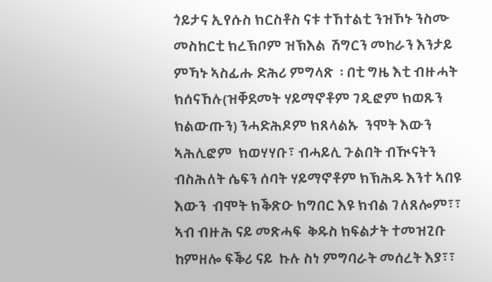ጎይታና ኢየሱስ ክርስቶስ ናቱ ተኸተልቲ ንዝኾኑ ንስሙ መስከርቲ ክረኽቦም ዝኽእል  ሽግርን መከራን እንታይ ምኻኑ ኣስፊሑ ድሕሪ ምግላጽ  ፡ በቲ ግዜ እቲ ብዙሓት ክሰናኸሉ(ዝቐደመት ሃይማኖቶም ገዲፎም ክወጹን ክልውጡን) ንሓድሕዶም ክጸላልኡ  ንሞት እውን ኣሕሊፎም  ክወሃሃቡ፣ ብሓይሊ ጉልበት ብዂናትን  ብስሕለት ሴፍን ሰባት ሃይማኖቶም ክኽሕዱ እንተ ኣበዩ እውን  ብሞት ክቕጽዑ ክግበር እዩ ክብል ገለጸሎም፣፣ ኣብ ብዙሕ ናይ መጽሓፍ  ቅዱስ ክፍልታት ተመዝጊቡ ከምዘሎ ፍቕሪ ናይ  ኩሉ ስነ ምግባራት መሰረት እያ፣፣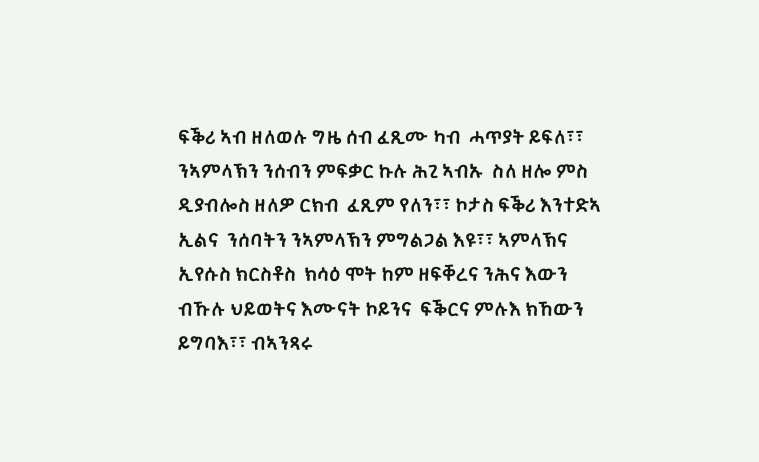ፍቕሪ ኣብ ዘለወሉ ግዜ ሰብ ፈጺሙ ካብ  ሓጥያት ይፍለ፣፣ ንኣምላኽን ንሰብን ምፍቃር ኩሉ ሕጊ ኣብኡ  ስለ ዘሎ ምስ ዲያብሎስ ዘለዎ ርክብ  ፈጺም የለን፣፣ ኮታስ ፍቕሪ እንተድኣ ኢልና  ንሰባትን ንኣምላኽን ምግልጋል እዩ፣፣ ኣምላኽና ኢየሱስ ክርስቶስ  ክሳዕ ሞት ከም ዘፍቐረና ንሕና እውን ብኹሉ ህይወትና እሙናት ኮይንና  ፍቕርና ምሉእ ክኸውን ይግባእ፣፣ ብኣንጻሩ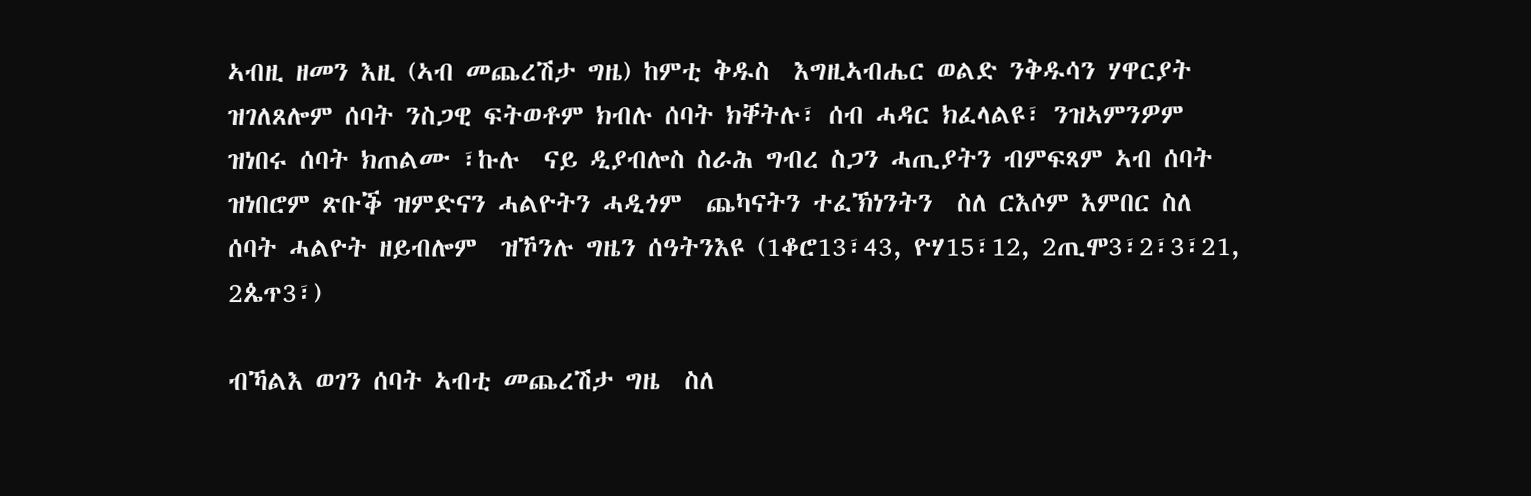ኣብዚ ዘመን እዚ (ኣብ መጨረሽታ ግዜ) ከምቲ ቅዱስ  እግዚኣብሔር ወልድ ንቅዱሳን ሃዋርያት ዝገለጸሎም ሰባት ንስጋዊ ፍትወቶም ክብሉ ሰባት ክቐትሉ፣ ሰብ ሓዳር ክፈላልዩ፣ ንዝኣምንዎም ዝነበሩ ሰባት ክጠልሙ ፣ኩሉ  ናይ ዲያብሎስ ስራሕ ግብረ ስጋን ሓጢያትን ብምፍጻም ኣብ ሰባት ዝነበሮም ጽቡቕ ዝምድናን ሓልዮትን ሓዲጎም  ጨካናትን ተፈኽነንትን  ስለ ርእሶም እምበር ስለ ሰባት ሓልዮት ዘይብሎም  ዝኾንሉ ግዜን ሰዓትንእዩ (1ቆሮ13፣43, ዮሃ15፣12, 2ጢሞ3፣2፣3፣21, 2ጴጥ3፣)

ብኻልእ ወገን ሰባት ኣብቲ መጨረሽታ ግዜ  ስለ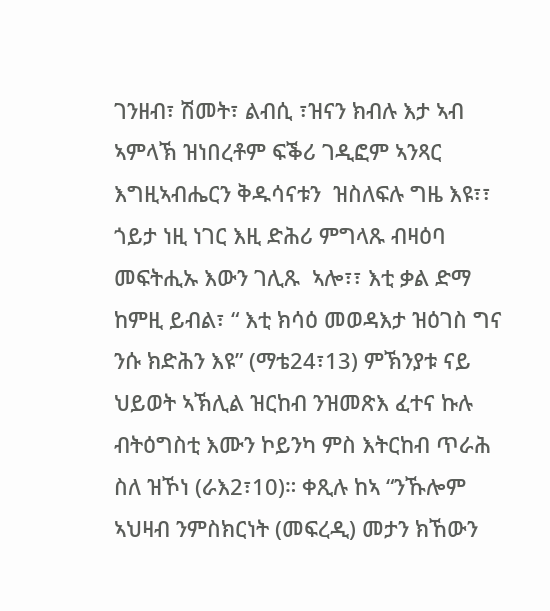ገንዘብ፣ ሽመት፣ ልብሲ ፣ዝናን ክብሉ እታ ኣብ ኣምላኽ ዝነበረቶም ፍቕሪ ገዲፎም ኣንጻር እግዚኣብሔርን ቅዱሳናቱን  ዝስለፍሉ ግዜ እዩ፣፣ ጎይታ ነዚ ነገር እዚ ድሕሪ ምግላጹ ብዛዕባ መፍትሒኡ እውን ገሊጹ  ኣሎ፣፣ እቲ ቃል ድማ ከምዚ ይብል፣ “ እቲ ክሳዕ መወዳእታ ዝዕገስ ግና ንሱ ክድሕን እዩ” (ማቴ24፣13) ምኽንያቱ ናይ ህይወት ኣኽሊል ዝርከብ ንዝመጽእ ፈተና ኩሉ ብትዕግስቲ እሙን ኮይንካ ምስ እትርከብ ጥራሕ ስለ ዝኾነ (ራእ2፣10)። ቀጺሉ ከኣ “ንኹሎም ኣህዛብ ንምስክርነት (መፍረዲ) መታን ክኸውን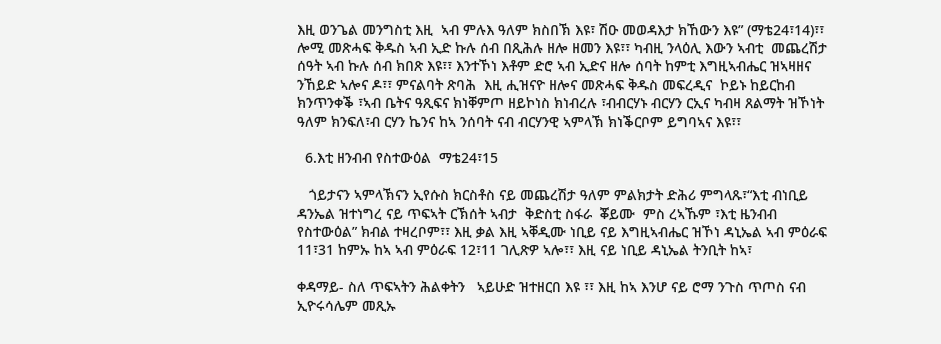እዚ ወንጌል መንግስቲ እዚ  ኣብ ምሉእ ዓለም ክስበኽ እዩ፣ ሽዑ መወዳእታ ክኸውን እዩ” (ማቴ24፣14)፣፣ ሎሚ መጽሓፍ ቅዱስ ኣብ ኢድ ኩሉ ሰብ በጺሕሉ ዘሎ ዘመን እዩ፣፣ ካብዚ ንላዕሊ እውን ኣብቲ  መጨረሽታ ሰዓት ኣብ ኩሉ ሰብ ክበጽ እዩ፣፣ እንተኾነ እቶም ድሮ ኣብ ኢድና ዘሎ ሰባት ከምቲ እግዚኣብሔር ዝኣዛዘና ንኸይድ ኣሎና ዶ፣፣ ምናልባት ጽባሕ  እዚ ሒዝናዮ ዘሎና መጽሓፍ ቅዱስ መፍረዲና  ኮይኑ ከይርከብ ክንጥንቀቕ ፣ኣብ ቤትና ዓጺፍና ክነቐምጦ ዘይኮነስ ክነብረሉ ፣ብብርሃኑ ብርሃን ርኢና ካብዛ ጸልማት ዝኾነት ዓለም ክንፍለ፣ብ ርሃን ኬንና ከኣ ንሰባት ናብ ብርሃንዊ ኣምላኽ ክነቕርቦም ይግባኣና እዩ፣፣

  6.እቲ ዘንብብ የስተውዕል  ማቴ24፣15

   ጎይታናን ኣምላኽናን ኢየሱስ ክርስቶስ ናይ መጨረሽታ ዓለም ምልክታት ድሕሪ ምግላጹ፣“እቲ ብነቢይ ዳንኤል ዝተነግረ ናይ ጥፍኣት ርኽሰት ኣብታ  ቅድስቲ ስፋራ  ቖይሙ  ምስ ረኣኹም ፣እቲ ዜንብብ የስተውዕል” ክብል ተዛረቦም፣፣ እዚ ቃል እዚ ኣቐዲሙ ነቢይ ናይ እግዚኣብሔር ዝኾነ ዳኒኤል ኣብ ምዕራፍ 11፣31 ከምኡ ከኣ ኣብ ምዕራፍ 12፣11 ገሊጽዎ ኣሎ፣፣ እዚ ናይ ነቢይ ዳኒኤል ትንቢት ከኣ፣

ቀዳማይ- ስለ ጥፍኣትን ሕልቀትን   ኣይሁድ ዝተዘርበ እዩ ፣፣ እዚ ከኣ እንሆ ናይ ሮማ ንጉስ ጥጦስ ናብ ኢዮሩሳሌም መጺኡ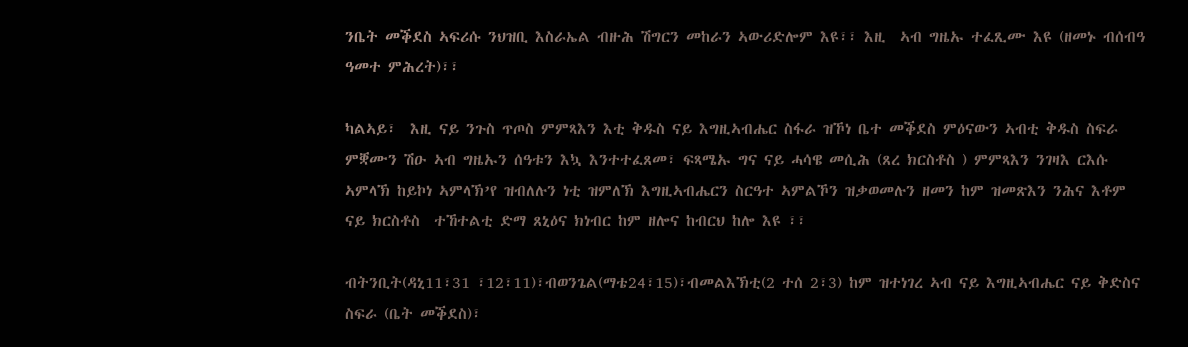ንቤት መቕደስ ኣፍሪሱ ንህዝቢ እስራኤል ብዙሕ ሽግርን መከራን ኣውሪድሎም እዩ፣፣ እዚ  ኣብ ግዜኡ ተፈጺሙ እዩ (ዘመኑ ብሰብዓ ዓመተ ምሕረት)፣፣

ካልኣይ፣  እዚ ናይ ንጉስ ጥጦስ ምምጻእን እቲ ቅዱስ ናይ እግዚኣብሔር ስፋራ ዝኾነ ቤተ መቕደስ ምዕናውን ኣብቲ ቅዱስ ስፍራ ምቛሙን ሽዑ ኣብ ግዜኡን ሰዓቱን እኳ እንተተፈጸመ፣ ፍጻሜኡ ግና ናይ ሓሳዌ መሲሕ (ጸረ ክርስቶስ ) ምምጻእን ንገዛእ ርእሱ ኣምላኽ ከይኮነ ኣምላኽ’የ ዝብለሉን ነቲ ዝምለኽ እግዚኣብሔርን ስርዓተ ኣምልኾን ዝቃወመሉን ዘመን ከም ዝመጽእን ንሕና እቶም ናይ ክርስቶስ  ተኸተልቲ ድማ ጸኒዕና ክነብር ከም ዘሎና ከብርህ ከሎ እዩ ፣፣

ብትንቢት(ዳኒ11፣31 ፣12፣11)፣ብወንጌል(ማቴ24፣15)፣ብመልእኽቲ(2 ተሰ 2፣3) ከም ዝተነገረ ኣብ ናይ እግዚኣብሔር ናይ ቅድስና ስፍራ (ቤት መቕደስ)፣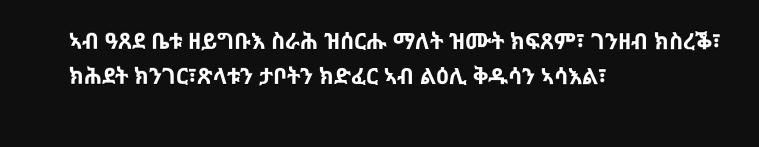ኣብ ዓጸደ ቤቱ ዘይግቡእ ስራሕ ዝሰርሑ ማለት ዝሙት ክፍጸም፣ ገንዘብ ክስረቕ፣ ክሕደት ክንገር፣ጽላቱን ታቦትን ክድፈር ኣብ ልዕሊ ቅዱሳን ኣሳእል፣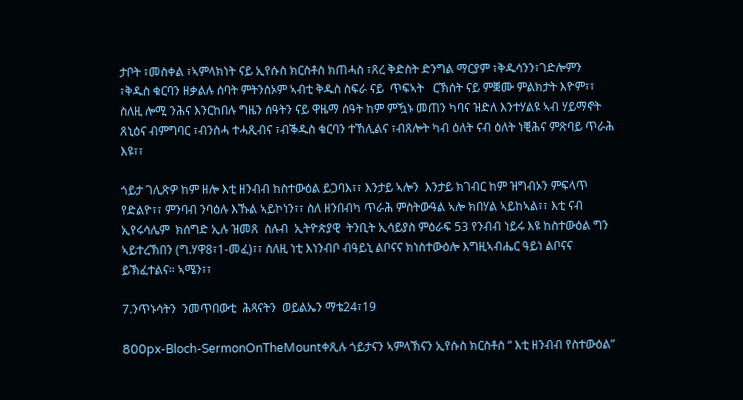ታቦት ፣መስቀል ፣ኣምላክነት ናይ ኢየሱስ ክርስቶስ ክጠሓስ ፣ጸረ ቅድስት ድንግል ማርያም ፣ቅዱሳንን፣ገድሎምን  ፣ቅዱስ ቁርባን ዘቃልሉ ሰባት ምትንስኦም ኣብቲ ቅዱስ ስፍራ ናይ  ጥፍኣት   ርኽሰት ናይ ምቛሙ ምልክታት እዮም፣፣ ስለዚ ሎሚ ንሕና እንርከበሉ ግዜን ሰዓትን ናይ ዋዜማ ሰዓት ከም ምዃኑ መጠን ካባና ዝድለ እንተሃልዩ ኣብ ሃይማኖት ጸኒዕና ብምግባር ፣ብንስሓ ተሓጺብና ፣ብቕዱስ ቁርባን ተኸሊልና ፣ብጸሎት ካብ ዕለት ናብ ዕለት ነቒሕና ምጽባይ ጥራሕ እዩ፣፣

ጎይታ ገሊጽዎ ከም ዘሎ እቲ ዘንብብ ከስተውዕል ይጋባእ፣፣ እንታይ ኣሎን  እንታይ ክገብር ከም ዝግብኦን ምፍላጥ የድልዮ፣፣ ምንባብ ንባዕሉ እኹል ኣይኮነን፣፣ ስለ ዘንበብካ ጥራሕ ምስትውዓል ኣሎ ክበሃል ኣይከኣል፣፣ እቲ ናብ ኢየሩሳሌም  ክሰግድ ኢሉ ዝመጸ  ስሉብ  ኢትዮጵያዊ  ትንቢት ኢሳይያስ ምዕራፍ 53 የንብብ ነይሩ እዩ ከስተውዕል ግን ኣይተረኽበን (ግ.ሃዋ8፣1-መፈ)፣፣ ስለዚ ነቲ እነንብቦ ብዓይኒ ልቦናና ክነስተውዕሎ እግዚኣብሔር ዓይነ ልቦናና ይኽፈተልና። ኣሜን፣፣

7.ንጥኑሳትን  ንመጥበውቲ  ሕጻናትን  ወይልኤን ማቴ24፣19

800px-Bloch-SermonOnTheMountቀጺሉ ጎይታናን ኣምላኽናን ኢየሱስ ክርስቶስ “ እቲ ዘንብብ የስተውዕል”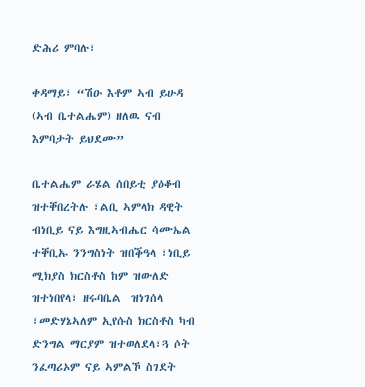ድሕሪ ምባሉ፣

ቀዳማይ፣ “ሽዑ እቶም ኣብ ይሁዳ (ኣብ ቤተልሔም) ዘለዉ ናብ እምባታት ይህደሙ”

ቤተልሔም ራሄል ሰበይቲ ያዕቆብ ዝተቐበረትሉ ፣ልቢ ኣምላክ ዳዊት ብነቢይ ናይ እግዚኣብሔር ሳሙኤል ተቐቢኡ ንንግስነት ዝበቕዓላ ፣ነቢይ ሚክያስ ክርስቶስ ከም ዝውለድ ዝተነበየላ፣ ዘሩባቤል  ዝነገሰላ ፣መድሃኔኣለም ኢየሱስ ክርስቶስ ካብ ድንግል ማርያም ዝተወለደላ፣ጓ ሶት ንፈጣሪኦም ናይ ኣምልኾ ስገደት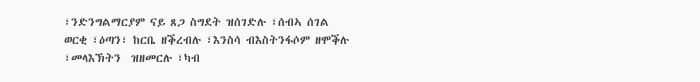፣ንድንግልማርያም ናይ ጸጋ ስግደት ዝሰገድሉ ፣ሰብኣ ሰገል  ወርቂ ፣ዕጣን፣ ከርቤ ዘቕረብሉ ፣እንስሳ ብእስትንፋሶም ዘሞቕሉ ፣መላእኽትን  ዝዘመርሉ ፣ካብ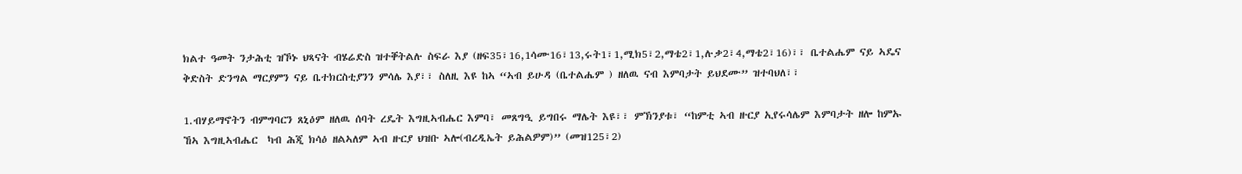ክልተ ዓመት ንታሕቲ ዝኾኑ ህጻናት ብሄሬድስ ዝተቐትልሉ ስፍራ እያ (ዘፍ35፣16,1ሳሙ16፣13,ሩት1፣1,ሚክ5፣2,ማቴ2፣1,ሉቃ2፣4,ማቴ2፣16)፣፣ ቤተልሔም ናይ ኣዴና ቅድስት ድንግል ማርያምን ናይ ቤተክርስቲያንን ምሳሌ እያ፣፣ ስለዚ እዩ ከኣ “ኣብ ይሁዳ (ቤተልሔም ) ዘለዉ ናብ እምባታት ይህደሙ” ዝተባህለ፣፣

1.ብሃይማኖትን ብምግባርን ጸኒዕም ዘለዉ ሰባት ረዴት እግዚኣብሔር እምባ፣ መጸግዒ ይግበሩ ማሌት እዩ፣፣ ምኽንያቱ፣ “ከምቲ ኣብ ዙርያ ኢየሩሳሌም እምባታት ዘሎ ከምኡ ኸኣ እግዚኣብሔር  ካብ ሕጂ ክሳዕ ዘልኣለም ኣብ ዙርያ ህዝቡ ኣሎ(ብረዲኤት ይሕልዎም)” (መዝ125፣2)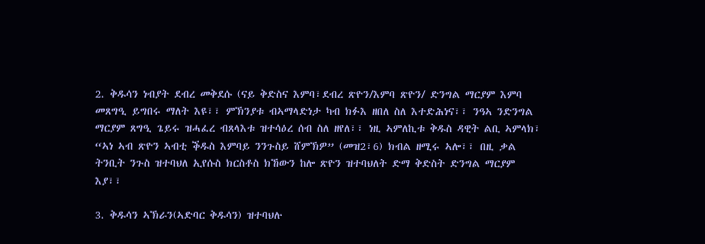2. ቅዱሳን ነብያት ደብረ መቅደሱ (ናይ ቅድስና እምባ፣ደብረ ጽዮን/እምባ ጽዮን/ ድንግል ማርያም እምባ መጸግዒ ይግበሩ ማለት እዩ፣፣ ምኽንያቱ ብኣማላድነታ ካብ ክፉእ ዘበለ ስለ እተድሕነና፣፣ ንዓኣ ንድንግል ማርያም ጸግዒ ጌይሩ ዝሓፈረ ብጸላእቱ ዝተሳዕረ ሰብ ስለ ዘየለ፣፣ ነዚ ኣምለኪቱ ቅዱስ ዳዊት ልቢ ኣምላክ፣ “ኣነ ኣብ ጽዮን ኣብቲ ቕዱስ እምባይ ንንጉስይ ሸምኽዎ” (መዝ2፣6) ክብል ዘሚሩ ኣሎ፣፣ በዚ ቃል ትንቢት ንጉስ ዝተባህለ ኢየሱስ ክርስቶስ ክኸውን ከሎ ጽዮን ዝተባህለት ድማ ቅድስት ድንግል ማርያም እያ፣፣

3. ቅዱሳን ኣኽራን(ኣድባር ቅዱሳን) ዝተባህሉ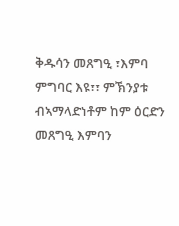ቅዱሳን መጸግዒ ፣እምባ ምግባር እዩ፣፣ ምኽንያቱ  ብኣማላድነቶም ከም ዕርድን መጸግዒ እምባን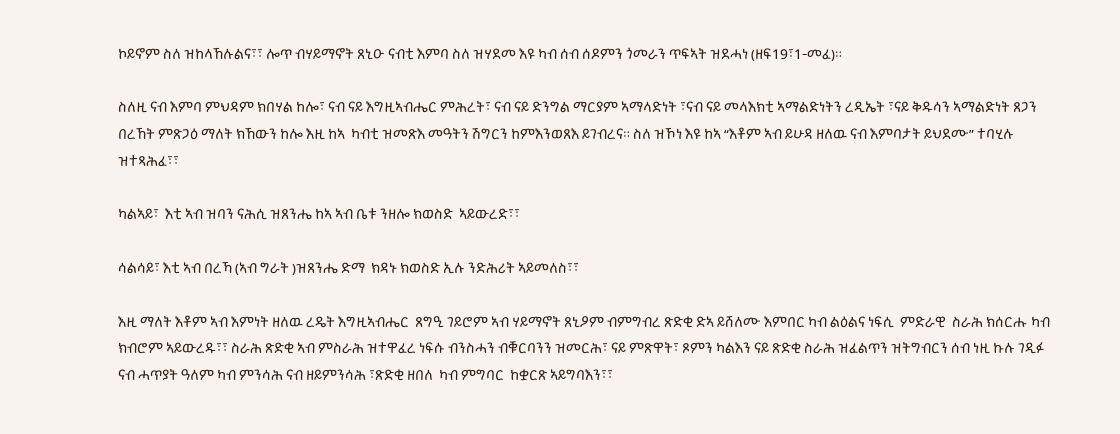ኮይኖም ስለ ዝከላኸሉልና፣፣ ሎጥ ብሃይማኖት ጸኒዑ ናብቲ እምባ ስለ ዝሃደመ እዩ ካብ ሰብ ሰዶምን ጎመራን ጥፍኣት ዝደሓነ (ዘፍ19፣1-መፈ)።

ስለዚ ናብ እምባ ምህዳም ክበሃል ከሎ፣ ናብ ናይ እግዚኣብሔር ምሕረት፣ ናብ ናይ ድንግል ማርያም ኣማላድነት ፣ናብ ናይ መላእክቲ ኣማልድነትን ረዲኤት ፣ናይ ቅዱሳን ኣማልድነት ጸጋን በረኸት ምጽጋዕ ማለት ክኸውን ከሎ እዚ ከኣ  ካብቲ ዝመጽእ መዓትን ሽግርን ከምእንወጸእ ይገብረና። ስለ ዝኾነ እዩ ከኣ “እቶም ኣብ ይሁዳ ዘለዉ ናብ እምባታት ይህደሙ” ተባሂሉ ዝተጻሕፈ፣፣

ካልኣይ፣  እቲ ኣብ ዝባን ናሕሲ ዝጸንሔ ከኣ ኣብ ቤቱ ንዘሎ ክወስድ  ኣይውረድ፣፣

ሳልሳይ፣ እቲ ኣብ በረኻ (ኣብ ግራት )ዝጸንሔ ድማ  ክዳኑ ክወስድ ኢሉ ንድሕሪት ኣይመለስ፣፣

እዚ ማለት እቶም ኣብ እምነት ዘለዉ ረዴት እግዚኣብሔር  ጸግዒ ገይሮም ኣብ ሃይማኖት ጸኒዖም ብምግብረ ጽድቂ ድኣ ይሸለሙ እምበር ካብ ልዕልና ነፍሲ  ምድራዊ  ስራሕ ክሰርሑ ካብ ክብሮም ኣይውረዱ፣፣ ስራሕ ጽድቂ ኣብ ምስራሕ ዝተዋፈረ ነፍሱ ብንስሓን ብቑርባንን ዝመርሕ፣ ናይ ምጽዋት፣ ጾምን ካልእን ናይ ጽድቂ ስራሕ ዝፈልጥን ዝትግብርን ሰብ ነዚ ኩሉ ገዲፉ ናብ ሓጥያት ዓለም ካብ ምንሳሕ ናብ ዘይምንሳሕ ፣ጽድቂ ዘበለ  ካብ ምግባር  ከቋርጽ ኣይግባእን፣፣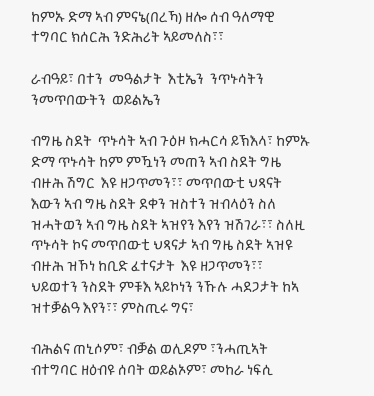ከምኡ ድማ ኣብ ምናኔ(በረኻ) ዘሎ ሰብ ዓለማዊ ተግባር ክሰርሕ ንድሕሪት ኣይመለስ፣፣

ራብዓይ፣ በተን  መዓልታት  እቲኤን  ንጥኑሳትን ንመጥበውትን  ወይልኤን

ብግዜ ስደት  ጥኑሳት ኣብ ጉዕዞ ክሓርሳ ይኽእላ፣ ከምኡ ድማ ጥኑሳት ከም ምዃነን መጠን ኣብ ስደት ግዜ ብዙሕ ሽግር  እዩ ዘጋጥመን፣፣ መጥበውቲ ህጻናት እውን ኣብ ግዜ ስደት ደቀን ዝስተን ዝብላዕን ስለ ዝሓትወን ኣብ ግዜ ስደት ኣዝየን እየን ዝሽገራ፣፣ ስለዚ ጥኑሳት ኮና መጥበውቲ ህጻናታ ኣብ ግዜ ስደት ኣዝዩ ብዙሕ ዝኾነ ከቢድ ፈተናታት  እዩ ዘጋጥመን፣፣ ህይወተን ንስደት ምቹእ ኣይኮነን ንኹሉ ሓደጋታት ከኣ ዝተቓልዓ እየን፣፣ ምስጢሩ ግና፣

ብሕልና ጠኒሶም፣ ብቓል ወሊዶም ፣ንሓጢኣት ብተግባር ዘዕብዩ ሰባት ወይልኦም፣ መከራ ነፍሲ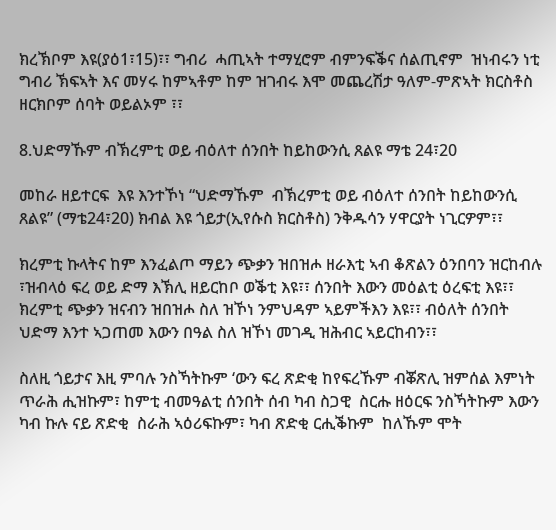ክረኽቦም እዩ(ያዕ1፣15)፣፣ ግብሪ  ሓጢኣት ተማሂሮም ብምንፍቕና ሰልጢኖም  ዝነብሩን ነቲ ግብሪ ኽፍኣት እና መሃሩ ከምኣቶም ከም ዝገብሩ እሞ መጨረሽታ ዓለም-ምጽኣት ክርስቶስ ዘርክቦም ሰባት ወይልኦም ፣፣

8.ህድማኹም ብኽረምቲ ወይ ብዕለተ ሰንበት ከይከውንሲ ጸልዩ ማቴ 24፣20

መከራ ዘይተርፍ  እዩ እንተኾነ “ህድማኹም  ብኽረምቲ ወይ ብዕለተ ሰንበት ከይከውንሲ ጸልዩ” (ማቴ24፣20) ክብል እዩ ጎይታ(ኢየሱስ ክርስቶስ) ንቅዱሳን ሃዋርያት ነጊርዎም፣፣

ክረምቲ ኩላትና ከም እንፈልጦ ማይን ጭቃን ዝበዝሖ ዘራእቲ ኣብ ቆጽልን ዕንበባን ዝርከብሉ ፣ዝብላዕ ፍረ ወይ ድማ እኽሊ ዘይርከቦ ወቕቲ እዩ፣፣ ሰንበት እውን መዕልቲ ዕረፍቲ እዩ፣፣ ክረምቲ ጭቃን ዝናብን ዝበዝሖ ስለ ዝኾነ ንምህዳም ኣይምችእን እዩ፣፣ ብዕለት ሰንበት ህድማ እንተ ኣጋጠመ እውን በዓል ስለ ዝኾነ መገዲ ዝሕብር ኣይርከብን፣፣

ስለዚ ጎይታና እዚ ምባሉ ንስኻትኩም ‘ውን ፍረ ጽድቂ ከየፍረኹም ብቖጽሊ ዝምሰል እምነት ጥራሕ ሒዝኩም፣ ከምቲ ብመዓልቲ ሰንበት ሰብ ካብ ስጋዊ  ስርሑ ዘዕርፍ ንስኻትኩም እውን ካብ ኩሉ ናይ ጽድቂ  ስራሕ ኣዕሪፍኩም፣ ካብ ጽድቂ ርሒቕኩም  ከለኹም ሞት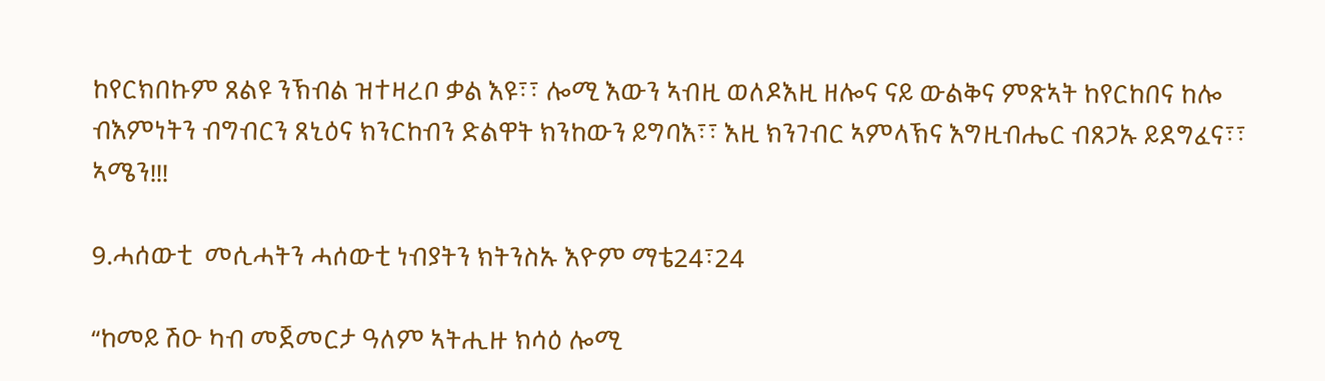ከየርክበኩም ጸልዩ ንኽብል ዝተዛረቦ ቃል እዩ፣፣ ሎሚ እውን ኣብዚ ወለዶእዚ ዘሎና ናይ ውልቅና ምጽኣት ከየርከበና ከሎ ብእምነትን ብግብርን ጸኒዕና ክንርከብን ድልዋት ክንከውን ይግባእ፣፣ እዚ ክንገብር ኣምላኽና እግዚብሔር ብጸጋኡ ይደግፈና፣፣ ኣሜን!!!

9.ሓሰውቲ  መሲሓትን ሓሰውቲ ነብያትን ክትንስኡ እዮም ማቴ24፣24

“ከመይ ሽዑ ካብ መጀመርታ ዓለም ኣትሒዙ ክሳዕ ሎሚ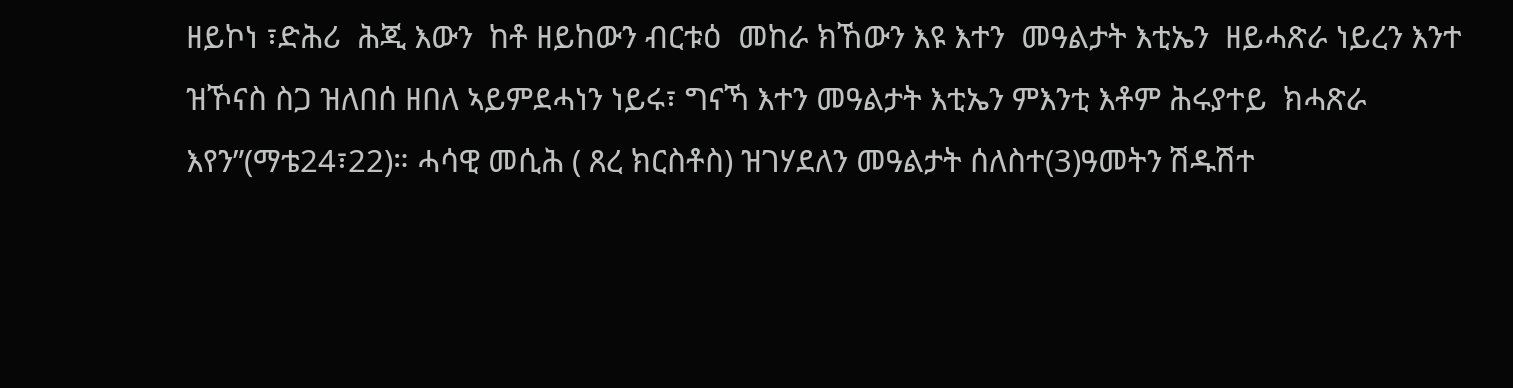ዘይኮነ ፣ድሕሪ  ሕጂ እውን  ከቶ ዘይከውን ብርቱዕ  መከራ ክኸውን እዩ እተን  መዓልታት እቲኤን  ዘይሓጽራ ነይረን እንተ ዝኾናስ ስጋ ዝለበሰ ዘበለ ኣይምደሓነን ነይሩ፣ ግናኻ እተን መዓልታት እቲኤን ምእንቲ እቶም ሕሩያተይ  ክሓጽራ እየን”(ማቴ24፣22)። ሓሳዊ መሲሕ ( ጸረ ክርስቶስ) ዝገሃደለን መዓልታት ሰለስተ(3)ዓመትን ሽዱሽተ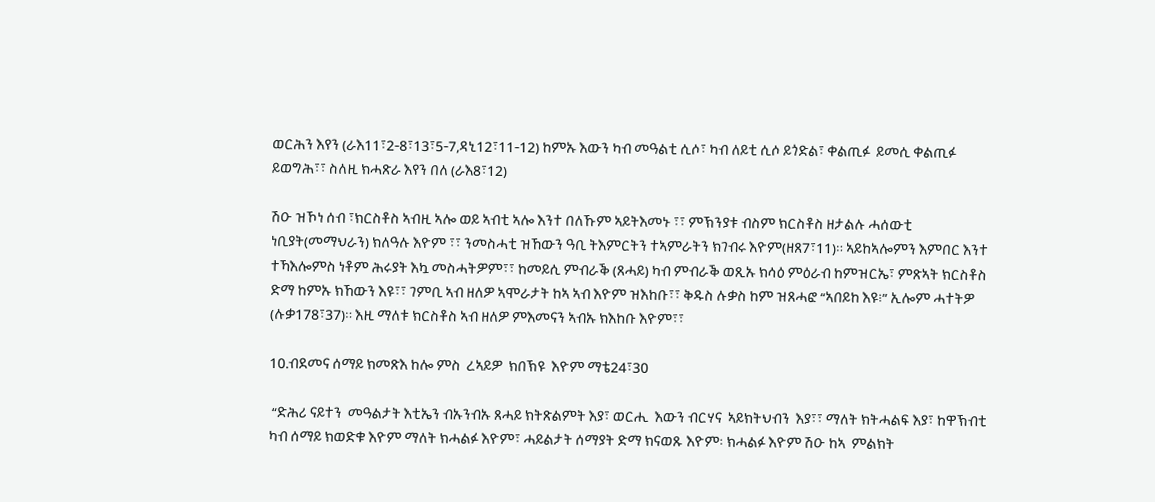ወርሕን እየን (ራእ11፣2-8፣13፣5-7,ዳኒ12፣11-12) ከምኡ እውን ካብ መዓልቲ ሲሶ፣ ካብ ለይቲ ሲሶ ይጎድል፣ ቀልጢፉ  ይመሲ ቀልጢፉ ይወግሕ፣፣ ስለዚ ክሓጽራ እየን በለ (ራእ8፣12)

ሽዑ ዝኾነ ሰብ ፣ክርስቶስ ኣብዚ ኣሎ ወይ ኣብቲ ኣሎ እንተ በለኹም ኣይትእመኑ ፣፣ ምኽንያቱ ብስም ክርስቶስ ዘታልሉ ሓሰውቲ ነቢያት(መማህራን) ክለዓሉ እዮም ፣፣ ንመስሓቲ ዝኸውን ዓቢ ትእምርትን ተኣምራትን ክገብሩ እዮም(ዘጸ7፣11)። ኣይከኣሎምን እምበር እንተ ተኻእሎምስ ነቶም ሕሩያት እኳ መስሓትዎም፣፣ ከመይሲ ምብራቕ (ጸሓይ) ካብ ምብራቕ ወጺኡ ክሳዕ ምዕራብ ከምዝርኤ፣ ምጽኣት ክርስቶስ ድማ ከምኡ ክኸውን እዩ፣፣ ገምቢ ኣብ ዘለዎ ኣሞራታት ከኣ ኣብ እዮም ዝእከቡ፣፣ ቅዱስ ሉቃስ ከም ዝጸሓፎ “ኣበይከ እዩ፧” ኢሎም ሓተትዎ (ሉቃ178፣37)። እዚ ማለቱ ክርስቶስ ኣብ ዘለዎ ምእመናን ኣብኡ ክእከቡ እዮም፣፣

10.ብደመና ሰማይ ክመጽእ ከሎ ምስ  ረኣይዎ  ክበኽዩ  እዮም ማቴ24፣30

 “ድሕሪ ናይተን  መዓልታት እቲኤን ብኡንብኡ ጸሓይ ክትጽልምት እያ፣ ወርሒ  እውን ብርሃና  ኣይክትህብን  እያ፣፣ ማለት ክትሓልፍ እያ፣ ከዋኽብቲ  ካብ ሰማይ ክወድቁ እዮም ማለት ክሓልፉ እዮም፣ ሓይልታት ሰማያት ድማ ክናወጹ እዮም፡ ክሓልፉ እዮም ሽዑ ከኣ  ምልክት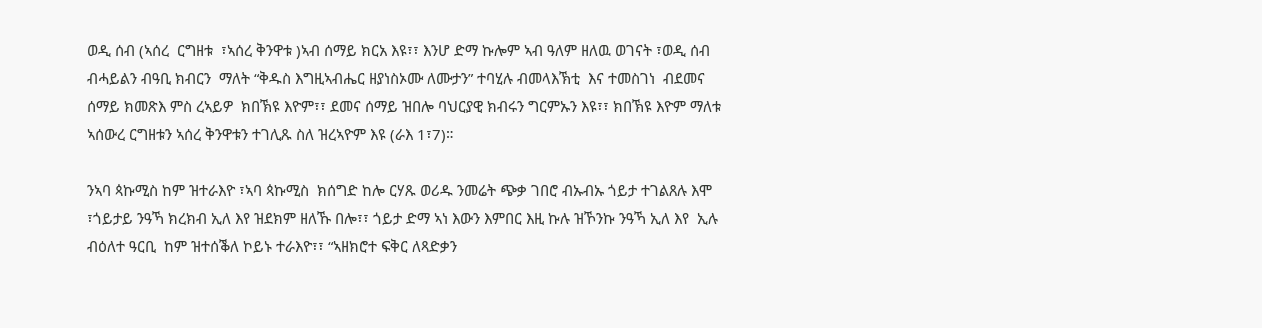ወዲ ሰብ (ኣሰረ  ርግዘቱ  ፣ኣሰረ ቅንዋቱ )ኣብ ሰማይ ክርአ እዩ፣፣ እንሆ ድማ ኩሎም ኣብ ዓለም ዘለዉ ወገናት ፣ወዲ ሰብ ብሓይልን ብዓቢ ክብርን  ማለት “ቅዱስ እግዚኣብሔር ዘያነስኦሙ ለሙታን” ተባሂሉ ብመላእኽቲ  እና ተመስገነ  ብደመና  ሰማይ ክመጽእ ምስ ረኣይዎ  ክበኽዩ እዮም፣፣ ደመና ሰማይ ዝበሎ ባህርያዊ ክብሩን ግርምኡን እዩ፣፣ ክበኽዩ እዮም ማለቱ ኣሰውረ ርግዘቱን ኣሰረ ቅንዋቱን ተገሊጹ ስለ ዝረኣዮም እዩ (ራእ 1፣7)።

ንኣባ ጳኩሚስ ከም ዝተራእዮ ፣ኣባ ጳኩሚስ  ክሰግድ ከሎ ርሃጹ ወሪዱ ንመሬት ጭቃ ገበሮ ብኡብኡ ጎይታ ተገልጸሉ እሞ ፣ጎይታይ ንዓኻ ክረክብ ኢለ እየ ዝደክም ዘለኹ በሎ፣፣ ጎይታ ድማ ኣነ እውን እምበር እዚ ኩሉ ዝኾንኩ ንዓኻ ኢለ እየ  ኢሉ ብዕለተ ዓርቢ  ከም ዝተሰቕለ ኮይኑ ተራእዮ፣፣ “ኣዘክሮተ ፍቅር ለጻድቃን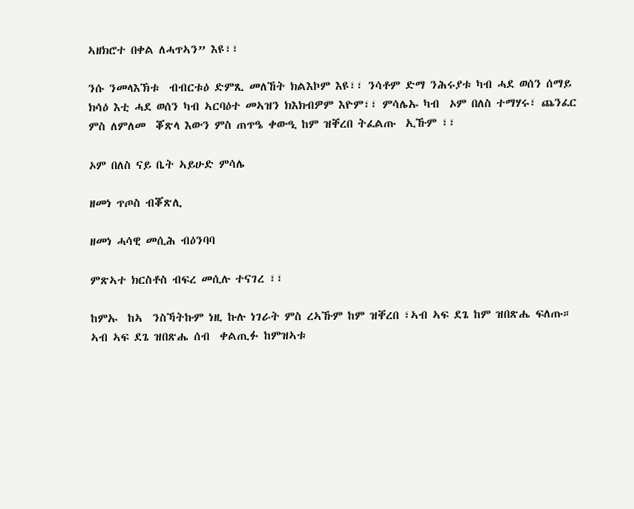ኣዘክሮተ በቀል ለሓጥኣን” እዩ፣፣

ንሱ ንመላእኽቱ  ብብርቱዕ ድምጺ መለኸት ክልእኮም እዩ፣፣ ንሳቶም ድማ ንሕሩያቱ ካብ ሓደ ወሰን ሰማይ ክሳዕ እቲ ሓደ ወሰን ካብ ኣርባዕተ መኣዝን ክእክብዎም እዮም፣፣ ምሳሌኡ ካብ  ኦም በለስ ተማሃሩ፣ ጨንፈር ምስ ለምለመ  ቖጽላ እውን ምስ ጠጥዔ ቀውዒ ከም ዝቐረበ ትፈልጡ  ኢኹም ፣፣

ኦም በለስ ናይ ቤት ኣይሁድ ምሳሌ

ዘመነ ጥጦስ ብቖጽሊ

ዘመነ ሓሳዊ መሲሕ ብዕንባባ

ምጽኣተ ክርስቶስ ብፍረ መሲሉ ተናገረ ፣፣

ከምኡ  ከኣ  ንስኻትኩም ነዚ ኩሉ ነገራት ምስ ረኣኹም ከም ዝቐረበ ፣ኣብ ኣፍ ደጌ ከም ዝበጽሔ ፍለጡ።  ኣብ ኣፍ ደጌ ዝበጽሔ ሰብ  ቀልጢፉ ከምዝኣቱ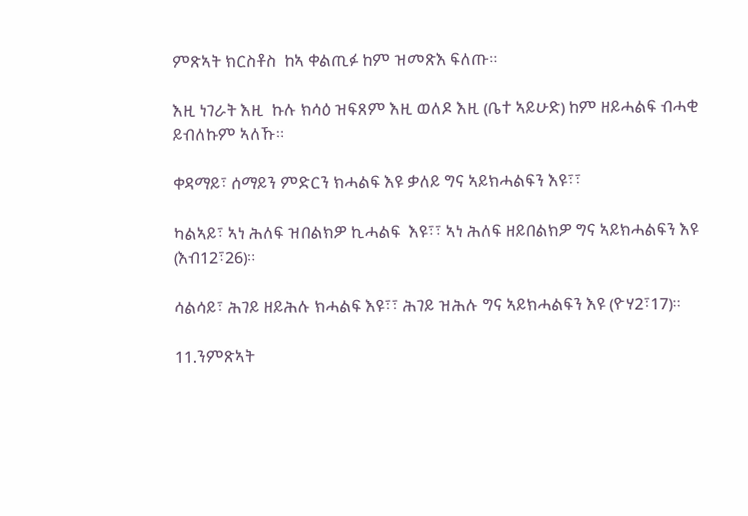ምጽኣት ክርስቶስ  ከኣ ቀልጢፉ ከም ዝመጽእ ፍለጡ።

እዚ ነገራት እዚ  ኩሉ ክሳዕ ዝፍጸም እዚ ወለዶ እዚ (ቤተ ኣይሁድ) ከም ዘይሓልፍ ብሓቂ ይብለኩም ኣለኹ።

ቀዳማይ፣ ሰማይን ምድርን ክሓልፍ እዩ ቃለይ ግና ኣይክሓልፍን እዩ፣፣

ካልኣይ፣ ኣነ ሕለፍ ዝበልክዎ ኪሓልፍ  እዩ፣፣ ኣነ ሕለፍ ዘይበልክዎ ግና ኣይክሓልፍን እዩ (እብ12፣26)።

ሳልሳይ፣ ሕገይ ዘይሕሉ ክሓልፍ እዩ፣፣ ሕገይ ዝሕሉ ግና ኣይክሓልፍን እዩ (ዮሃ2፣17)።

11.ንምጽኣት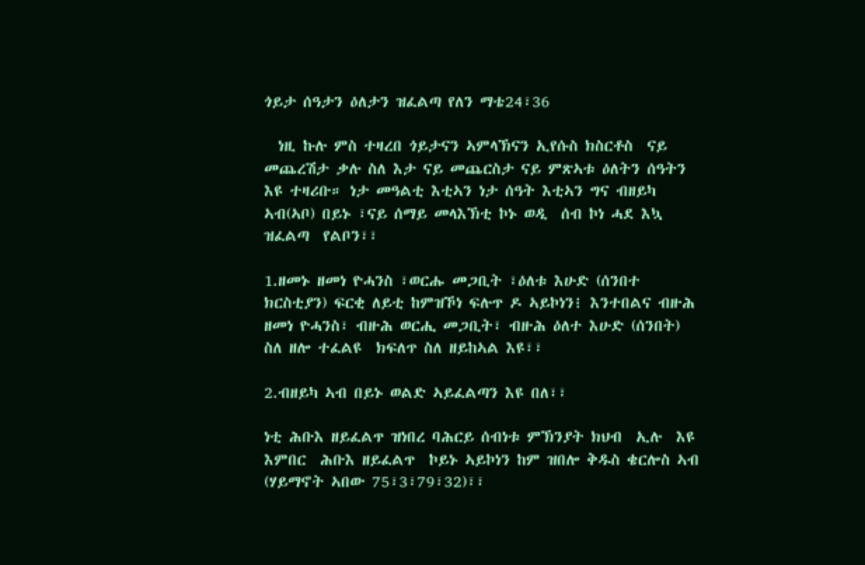ጎይታ ሰዓታን ዕለታን ዝፈልጣ የለን ማቴ24፣36

  ነዚ ኩሉ ምስ ተዛረበ ጎይታናን ኣምላኽናን ኢየሱስ ክስርቶስ  ናይ መጨረሽታ ቃሉ ስለ እታ ናይ መጨርስታ ናይ ምጽኣቱ ዕለትን ሰዓትን እዩ ተዛሪቡ። ነታ መዓልቲ እቲኣን ነታ ሰዓት እቲኣን ግና ብዘይካ ኣብ(ኣቦ) በይኑ ፣ናይ ሰማይ መላእኽቲ ኮኑ ወዲ  ሰብ ኮነ ሓደ እኳ ዝፈልጣ  የልቦን፣፣

1.ዘመኑ ዘመነ ዮሓንስ ፣ወርሑ መጋቢት ፣ዕለቱ እሁድ (ሰንበተ ክርስቲያን) ፍርቂ ለይቲ ከምዝኾነ ፍሉጥ ዶ ኣይኮነን፧ እንተበልና ብዙሕ ዘመነ ዮሓንስ፣ ብዙሕ ወርሒ መጋቢት፣ ብዙሕ ዕለተ እሁድ (ሰንበት) ስለ ዘሎ ተፈልዩ  ክፍለጥ ስለ ዘይከኣል እዩ፣፣

2.ብዘይካ ኣብ በይኑ ወልድ ኣይፈልጣን እዩ በለ፣፣

ነቲ ሕቡእ ዘይፈልጥ ዝነበረ ባሕርይ ሰብነቱ ምኽንያት ክህብ  ኢሉ  እዩ እምበር  ሕቡእ ዘይፈልጥ  ኮይኑ ኣይኮነን ከም ዝበሎ ቅዱስ ቄርሎስ ኣብ (ሃይማኖት ኣበው 75፣3፣79፣32)፣፣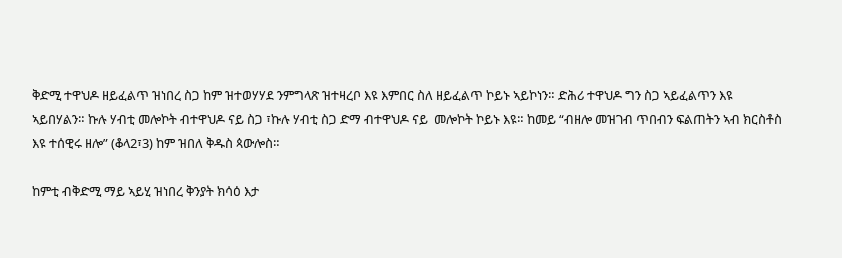ቅድሚ ተዋህዶ ዘይፈልጥ ዝነበረ ስጋ ከም ዝተወሃሃደ ንምግላጽ ዝተዛረቦ እዩ እምበር ስለ ዘይፈልጥ ኮይኑ ኣይኮነን። ድሕሪ ተዋህዶ ግን ስጋ ኣይፈልጥን እዩ ኣይበሃልን። ኩሉ ሃብቲ መሎኮት ብተዋህዶ ናይ ስጋ ፣ኩሉ ሃብቲ ስጋ ድማ ብተዋህዶ ናይ  መሎኮት ኮይኑ እዩ። ከመይ “ብዘሎ መዝገብ ጥበብን ፍልጠትን ኣብ ክርስቶስ እዩ ተሰዊሩ ዘሎ” (ቆላ2፣3) ከም ዝበለ ቅዱስ ጳውሎስ።

ከምቲ ብቅድሚ ማይ ኣይሂ ዝነበረ ቅንያት ክሳዕ እታ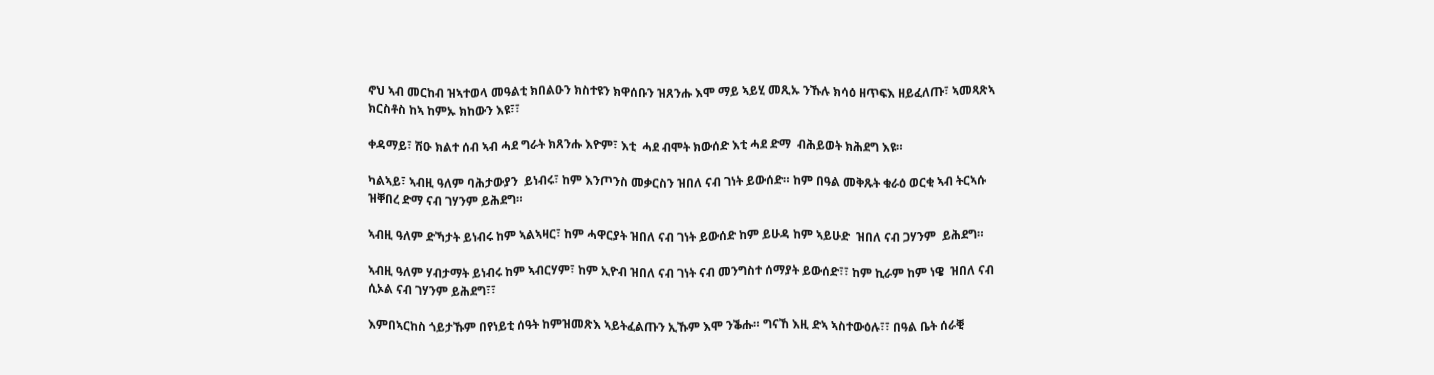ኖህ ኣብ መርከብ ዝኣተወላ መዓልቲ ክበልዑን ክስተዩን ክዋሰቡን ዝጸንሑ እሞ ማይ ኣይሂ መጺኡ ንኹሉ ክሳዕ ዘጥፍእ ዘይፈለጡ፣ ኣመጻጽኣ ክርስቶስ ከኣ ከምኡ ክከውን እዩ፣፣

ቀዳማይ፣ ሽዑ ክልተ ሰብ ኣብ ሓደ ግራት ክጸንሑ እዮም፣ እቲ  ሓደ ብሞት ክውሰድ እቲ ሓደ ድማ  ብሕይወት ክሕደግ እዩ።

ካልኣይ፣ ኣብዚ ዓለም ባሕታውያን  ይነብሩ፣ ከም እንጦንስ መቃርስን ዝበለ ናብ ገነት ይውሰድ። ከም በዓል መቅጹት ቁራዕ ወርቂ ኣብ ትርኣሱ  ዝቐበረ ድማ ናብ ገሃንም ይሕደግ።

ኣብዚ ዓለም ድኻታት ይነብሩ ከም ኣልኣዛር፣ ከም ሓዋርያት ዝበለ ናብ ገነት ይውሰድ ከም ይሁዳ ከም ኣይሁድ  ዝበለ ናብ ጋሃንም  ይሕደግ።

ኣብዚ ዓለም ሃብታማት ይነብሩ ከም ኣብርሃም፣ ከም ኢዮብ ዝበለ ናብ ገነት ናብ መንግስተ ሰማያት ይውሰድ፣፣ ከም ኪራም ከም ነዌ  ዝበለ ናብ ሲኦል ናብ ገሃንም ይሕደግ፣፣

እምበኣርከስ ጎይታኹም በየነይቲ ሰዓት ከምዝመጽእ ኣይትፈልጡን ኢኹም እሞ ንቕሑ። ግናኸ እዚ ድኣ ኣስተውዕሉ፣፣ በዓል ቤት ሰራቒ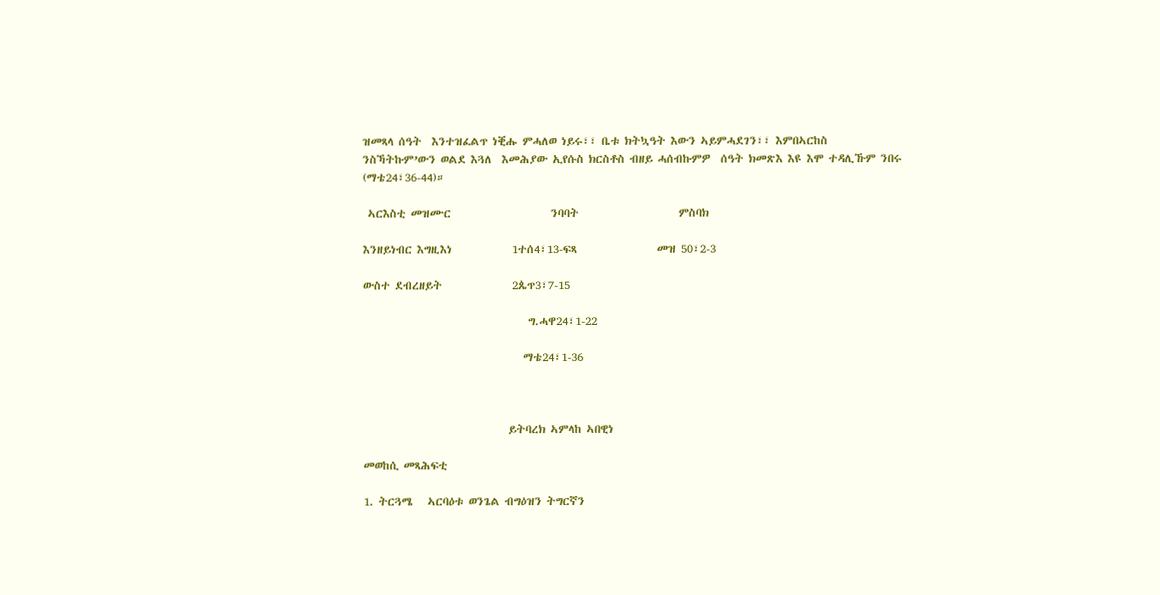ዝመጻላ ሰዓት  እንተዝፈልጥ ነቒሑ ምሓለወ ነይሩ፣፣ ቤቱ ክትኳዓት እውን ኣይምሓደገን፣፣ እምበኣርከስ ንስኻትኩም’ውን ወልደ እጓለ  እመሕያው ኢየሱስ ክርስቶስ ብዘይ ሓሰብኩምዎ  ሰዓት ክመጽእ እዩ እሞ ተዳሊኹም ንበሩ (ማቴ24፣36-44)።

 ኣርእስቲ መዝሙር                    ንባባት                    ምስባክ

እንዘይነብር እግዚእነ            1ተሰ4፣13-ፍጻ                መዝ 50፣2-3

ውስተ ደብረዘይት              2ጴጥ3፣7-15

                                 ግ.ሓዋ24፣1-22

                                ማቴ24፣1-36



                             ይትባረክ ኣምላከ ኣበዊነ

መወከሲ መጻሕፍቲ

1. ትርጓሜ   ኣርባዕቱ ወንጌል ብግዕዝን ትግርኛን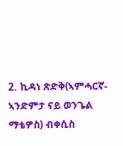2. ኪዳነ ጽድቅ(ኣምሓርኛ-ኣንድምታ ናይ ወንጌል  ማቴዎስ) ብቀሲስ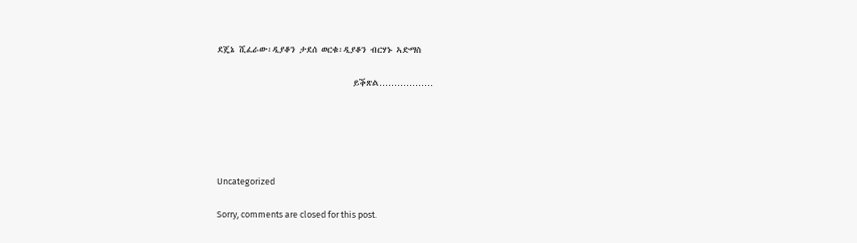ደጄኔ ሺፈራው፡ዲያቆን ታደሰ ወርቁ፡ዲያቆን ብርሃኑ ኣድማስ

                                  ይቕጽል………………





Uncategorized

Sorry, comments are closed for this post.